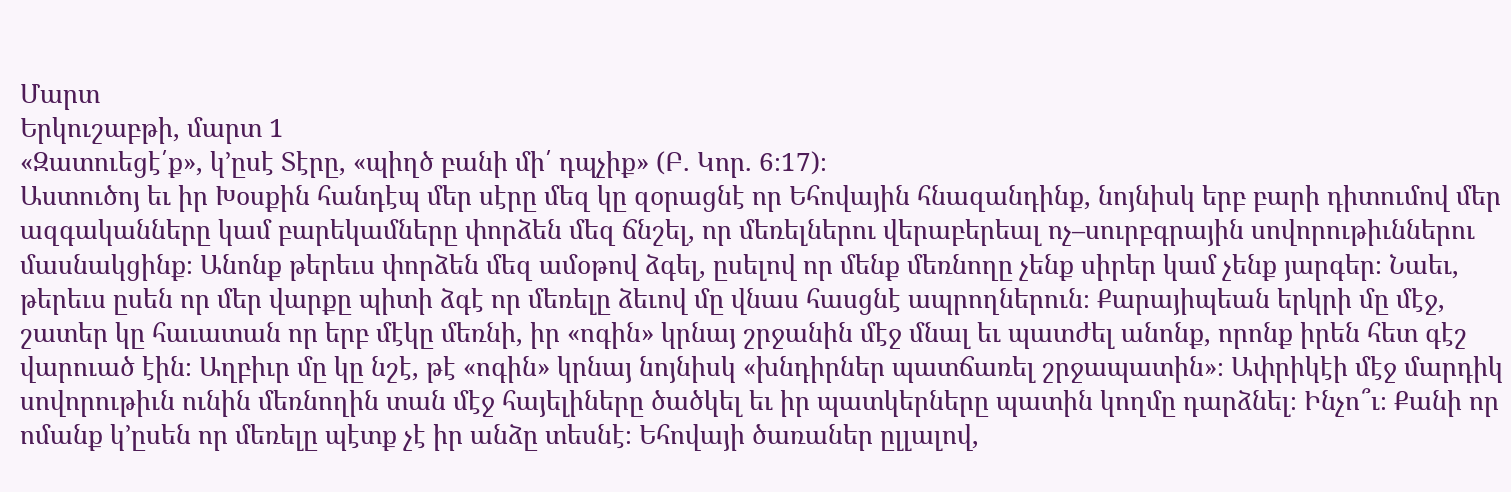Մարտ
Երկուշաբթի, մարտ 1
«Զատուեցէ՛ք», կ’ըսէ Տէրը, «պիղծ բանի մի՛ դպչիք» (Բ. Կոր. 6։17)։
Աստուծոյ եւ իր Խօսքին հանդէպ մեր սէրը մեզ կը զօրացնէ որ Եհովային հնազանդինք, նոյնիսկ երբ բարի դիտումով մեր ազգականները կամ բարեկամները փորձեն մեզ ճնշել, որ մեռելներու վերաբերեալ ոչ–սուրբգրային սովորութիւններու մասնակցինք։ Անոնք թերեւս փորձեն մեզ ամօթով ձգել, ըսելով որ մենք մեռնողը չենք սիրեր կամ չենք յարգեր։ Նաեւ, թերեւս ըսեն որ մեր վարքը պիտի ձգէ որ մեռելը ձեւով մը վնաս հասցնէ ապրողներուն։ Քարայիպեան երկրի մը մէջ, շատեր կը հաւատան որ երբ մէկը մեռնի, իր «ոգին» կրնայ շրջանին մէջ մնալ եւ պատժել անոնք, որոնք իրեն հետ գէշ վարուած էին։ Աղբիւր մը կը նշէ, թէ «ոգին» կրնայ նոյնիսկ «խնդիրներ պատճառել շրջապատին»։ Ափրիկէի մէջ մարդիկ սովորութիւն ունին մեռնողին տան մէջ հայելիները ծածկել եւ իր պատկերները պատին կողմը դարձնել։ Ինչո՞ւ։ Քանի որ ոմանք կ’ըսեն որ մեռելը պէտք չէ իր անձը տեսնէ։ Եհովայի ծառաներ ըլլալով,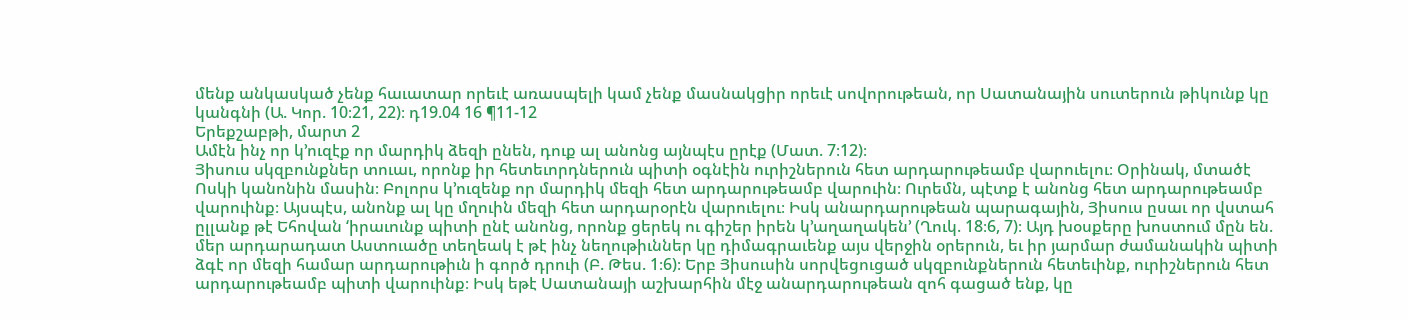մենք անկասկած չենք հաւատար որեւէ առասպելի կամ չենք մասնակցիր որեւէ սովորութեան, որ Սատանային սուտերուն թիկունք կը կանգնի (Ա. Կոր. 10։21, 22)։ դ19.04 16 ¶11-12
Երեքշաբթի, մարտ 2
Ամէն ինչ որ կ’ուզէք որ մարդիկ ձեզի ընեն, դուք ալ անոնց այնպէս ըրէք (Մատ. 7։12)։
Յիսուս սկզբունքներ տուաւ, որոնք իր հետեւորդներուն պիտի օգնէին ուրիշներուն հետ արդարութեամբ վարուելու։ Օրինակ, մտածէ Ոսկի կանոնին մասին։ Բոլորս կ’ուզենք որ մարդիկ մեզի հետ արդարութեամբ վարուին։ Ուրեմն, պէտք է անոնց հետ արդարութեամբ վարուինք։ Այսպէս, անոնք ալ կը մղուին մեզի հետ արդարօրէն վարուելու։ Իսկ անարդարութեան պարագային, Յիսուս ըսաւ որ վստահ ըլլանք թէ Եհովան ‘իրաւունք պիտի ընէ անոնց, որոնք ցերեկ ու գիշեր իրեն կ’աղաղակեն’ (Ղուկ. 18։6, 7)։ Այդ խօսքերը խոստում մըն են. մեր արդարադատ Աստուածը տեղեակ է թէ ինչ նեղութիւններ կը դիմագրաւենք այս վերջին օրերուն, եւ իր յարմար ժամանակին պիտի ձգէ որ մեզի համար արդարութիւն ի գործ դրուի (Բ. Թես. 1։6)։ Երբ Յիսուսին սորվեցուցած սկզբունքներուն հետեւինք, ուրիշներուն հետ արդարութեամբ պիտի վարուինք։ Իսկ եթէ Սատանայի աշխարհին մէջ անարդարութեան զոհ գացած ենք, կը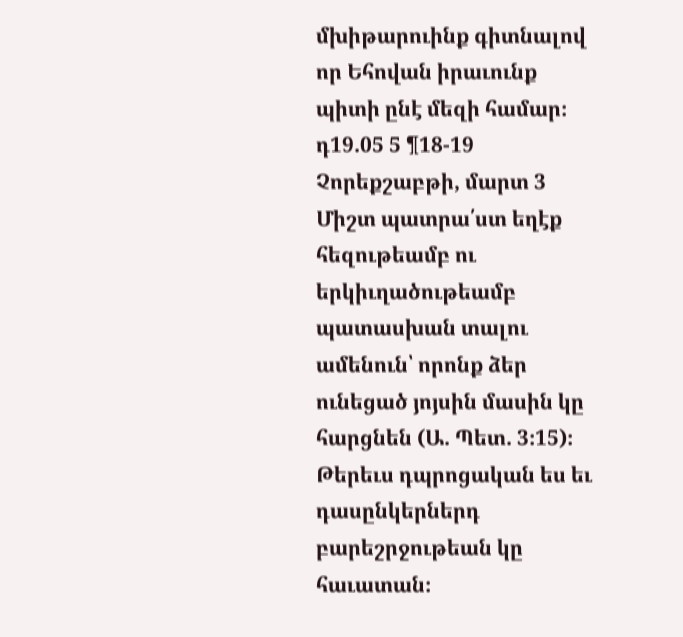մխիթարուինք գիտնալով որ Եհովան իրաւունք պիտի ընէ մեզի համար։ դ19.05 5 ¶18-19
Չորեքշաբթի, մարտ 3
Միշտ պատրա՛ստ եղէք հեզութեամբ ու երկիւղածութեամբ պատասխան տալու ամենուն՝ որոնք ձեր ունեցած յոյսին մասին կը հարցնեն (Ա. Պետ. 3։15)։
Թերեւս դպրոցական ես եւ դասընկերներդ բարեշրջութեան կը հաւատան։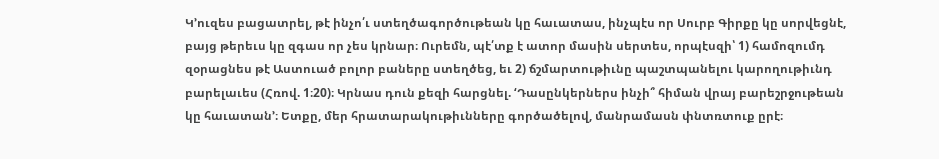Կ’ուզես բացատրել, թէ ինչո՛ւ ստեղծագործութեան կը հաւատաս, ինչպէս որ Սուրբ Գիրքը կը սորվեցնէ, բայց թերեւս կը զգաս որ չես կրնար։ Ուրեմն, պէ՛տք է ատոր մասին սերտես, որպէսզի՝ 1) համոզումդ զօրացնես թէ Աստուած բոլոր բաները ստեղծեց, եւ 2) ճշմարտութիւնը պաշտպանելու կարողութիւնդ բարելաւես (Հռով. 1։20)։ Կրնաս դուն քեզի հարցնել. ‘Դասընկերներս ինչի՞ հիման վրայ բարեշրջութեան կը հաւատան’։ Ետքը, մեր հրատարակութիւնները գործածելով, մանրամասն փնտռտուք ըրէ։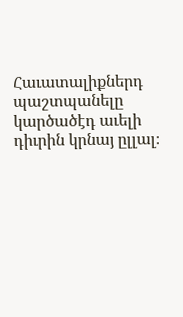Հաւատալիքներդ պաշտպանելը կարծածէդ աւելի դիւրին կրնայ ըլլալ։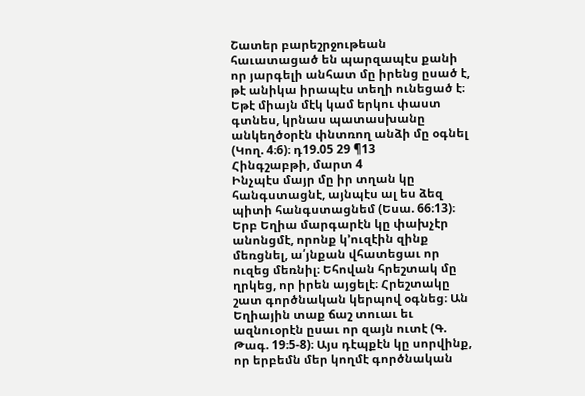Շատեր բարեշրջութեան հաւատացած են պարզապէս քանի որ յարգելի անհատ մը իրենց ըսած է, թէ անիկա իրապէս տեղի ունեցած է։ Եթէ միայն մէկ կամ երկու փաստ գտնես, կրնաս պատասխանը անկեղծօրէն փնտռող անձի մը օգնել (Կող. 4։6)։ դ19.05 29 ¶13
Հինգշաբթի, մարտ 4
Ինչպէս մայր մը իր տղան կը հանգստացնէ, այնպէս ալ ես ձեզ պիտի հանգստացնեմ (Եսա. 66։13)։
Երբ Եղիա մարգարէն կը փախչէր անոնցմէ, որոնք կ’ուզէին զինք մեռցնել, ա՛յնքան վհատեցաւ որ ուզեց մեռնիլ։ Եհովան հրեշտակ մը ղրկեց, որ իրեն այցելէ։ Հրեշտակը շատ գործնական կերպով օգնեց։ Ան Եղիային տաք ճաշ տուաւ եւ ազնուօրէն ըսաւ որ զայն ուտէ (Գ. Թագ. 19։5-8)։ Այս դէպքէն կը սորվինք, որ երբեմն մեր կողմէ գործնական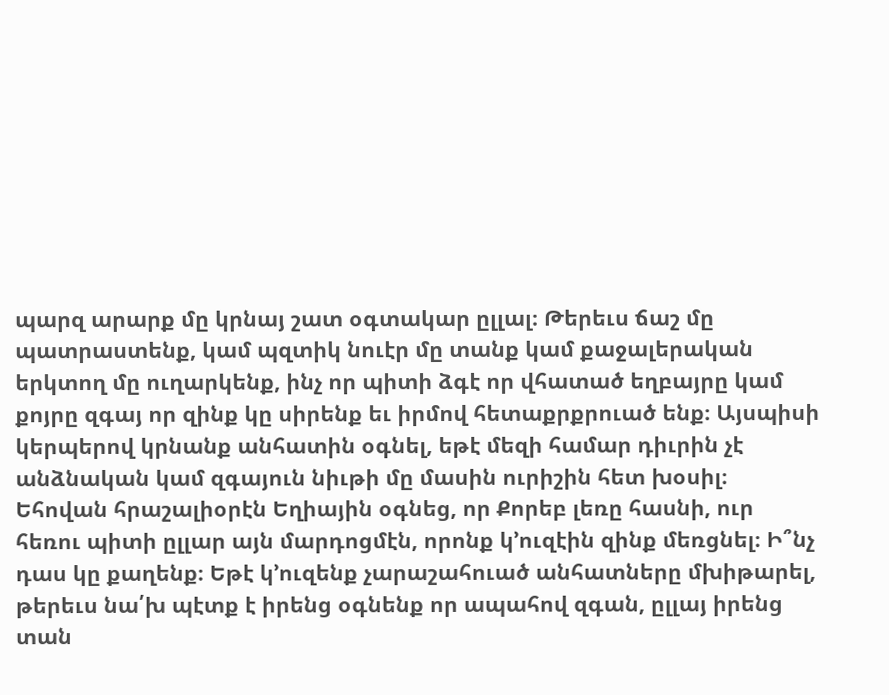պարզ արարք մը կրնայ շատ օգտակար ըլլալ։ Թերեւս ճաշ մը պատրաստենք, կամ պզտիկ նուէր մը տանք կամ քաջալերական երկտող մը ուղարկենք, ինչ որ պիտի ձգէ որ վհատած եղբայրը կամ քոյրը զգայ որ զինք կը սիրենք եւ իրմով հետաքրքրուած ենք։ Այսպիսի կերպերով կրնանք անհատին օգնել, եթէ մեզի համար դիւրին չէ անձնական կամ զգայուն նիւթի մը մասին ուրիշին հետ խօսիլ։ Եհովան հրաշալիօրէն Եղիային օգնեց, որ Քորեբ լեռը հասնի, ուր հեռու պիտի ըլլար այն մարդոցմէն, որոնք կ’ուզէին զինք մեռցնել։ Ի՞նչ դաս կը քաղենք։ Եթէ կ’ուզենք չարաշահուած անհատները մխիթարել, թերեւս նա՛խ պէտք է իրենց օգնենք որ ապահով զգան, ըլլայ իրենց տան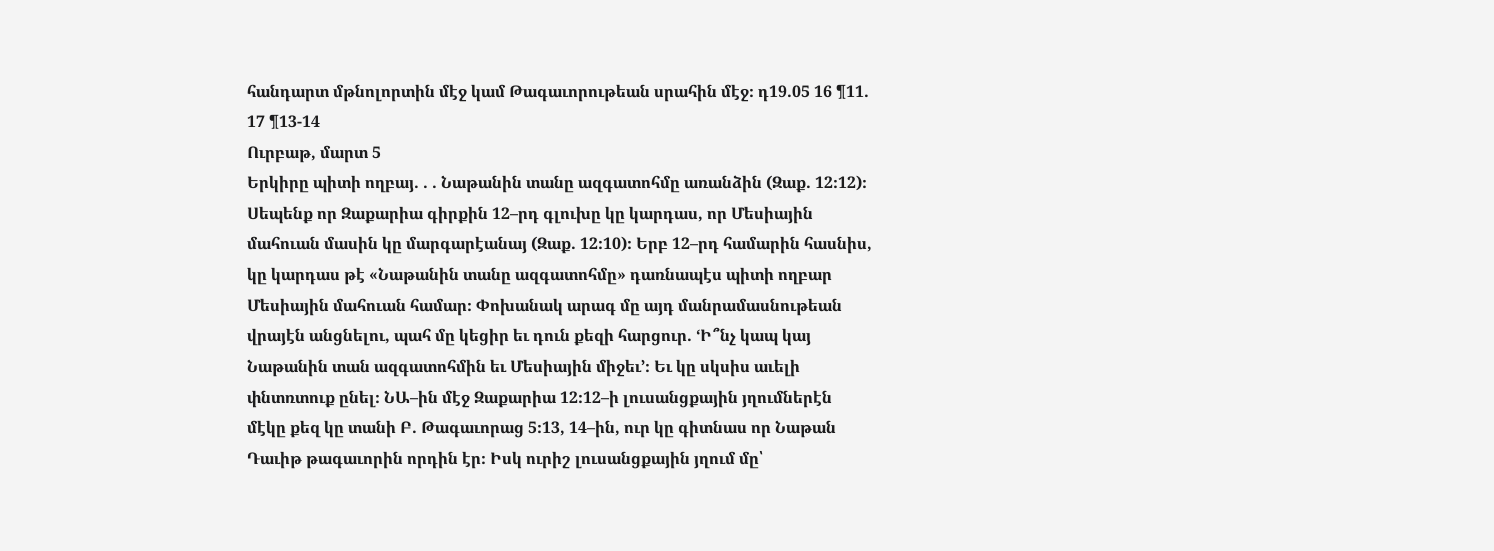հանդարտ մթնոլորտին մէջ կամ Թագաւորութեան սրահին մէջ։ դ19.05 16 ¶11. 17 ¶13-14
Ուրբաթ, մարտ 5
Երկիրը պիտի ողբայ. . . Նաթանին տանը ազգատոհմը առանձին (Զաք. 12։12)։
Սեպենք որ Զաքարիա գիրքին 12–րդ գլուխը կը կարդաս, որ Մեսիային մահուան մասին կը մարգարէանայ (Զաք. 12։10)։ Երբ 12–րդ համարին հասնիս, կը կարդաս թէ «Նաթանին տանը ազգատոհմը» դառնապէս պիտի ողբար Մեսիային մահուան համար։ Փոխանակ արագ մը այդ մանրամասնութեան վրայէն անցնելու, պահ մը կեցիր եւ դուն քեզի հարցուր. ‘Ի՞նչ կապ կայ Նաթանին տան ազգատոհմին եւ Մեսիային միջեւ’։ Եւ կը սկսիս աւելի փնտռտուք ընել։ ՆԱ–ին մէջ Զաքարիա 12։12–ի լուսանցքային յղումներէն մէկը քեզ կը տանի Բ. Թագաւորաց 5։13, 14–ին, ուր կը գիտնաս որ Նաթան Դաւիթ թագաւորին որդին էր։ Իսկ ուրիշ լուսանցքային յղում մը՝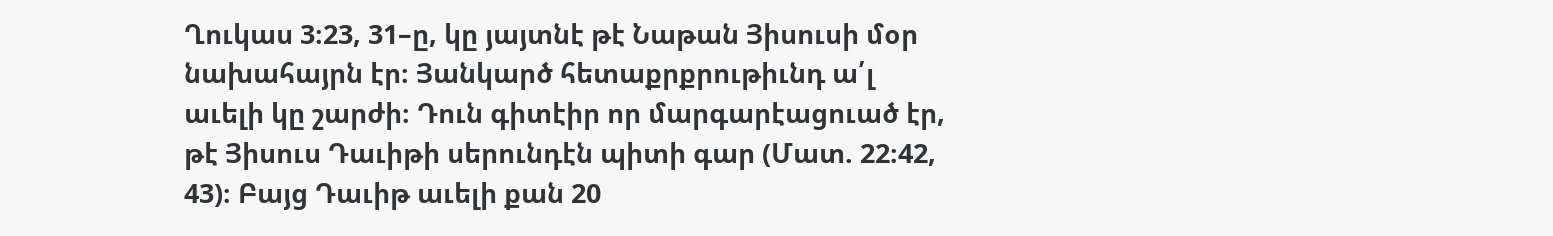Ղուկաս 3։23, 31–ը, կը յայտնէ թէ Նաթան Յիսուսի մօր նախահայրն էր։ Յանկարծ հետաքրքրութիւնդ ա՛լ աւելի կը շարժի։ Դուն գիտէիր որ մարգարէացուած էր, թէ Յիսուս Դաւիթի սերունդէն պիտի գար (Մատ. 22։42, 43)։ Բայց Դաւիթ աւելի քան 20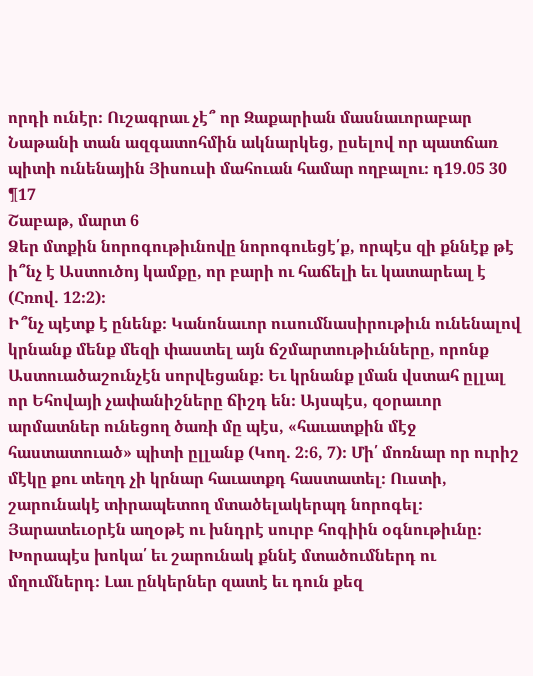որդի ունէր։ Ուշագրաւ չէ՞ որ Զաքարիան մասնաւորաբար Նաթանի տան ազգատոհմին ակնարկեց, ըսելով որ պատճառ պիտի ունենային Յիսուսի մահուան համար ողբալու։ դ19.05 30 ¶17
Շաբաթ, մարտ 6
Ձեր մտքին նորոգութիւնովը նորոգուեցէ՛ք, որպէս զի քննէք թէ ի՞նչ է Աստուծոյ կամքը, որ բարի ու հաճելի եւ կատարեալ է (Հռով. 12։2)։
Ի՞նչ պէտք է ընենք։ Կանոնաւոր ուսումնասիրութիւն ունենալով կրնանք մենք մեզի փաստել այն ճշմարտութիւնները, որոնք Աստուածաշունչէն սորվեցանք։ Եւ կրնանք լման վստահ ըլլալ որ Եհովայի չափանիշները ճիշդ են։ Այսպէս, զօրաւոր արմատներ ունեցող ծառի մը պէս, «հաւատքին մէջ հաստատուած» պիտի ըլլանք (Կող. 2։6, 7)։ Մի՛ մոռնար որ ուրիշ մէկը քու տեղդ չի կրնար հաւատքդ հաստատել։ Ուստի, շարունակէ տիրապետող մտածելակերպդ նորոգել։ Յարատեւօրէն աղօթէ ու խնդրէ սուրբ հոգիին օգնութիւնը։ Խորապէս խոկա՛ եւ շարունակ քննէ մտածումներդ ու մղումներդ։ Լաւ ընկերներ զատէ եւ դուն քեզ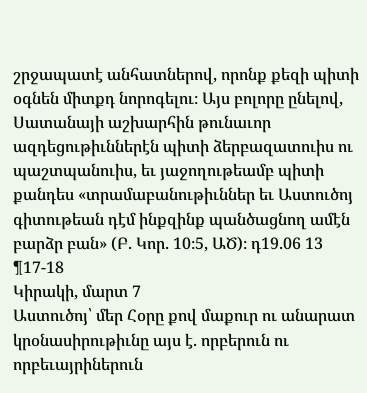շրջապատէ անհատներով, որոնք քեզի պիտի օգնեն միտքդ նորոգելու։ Այս բոլորը ընելով, Սատանայի աշխարհին թունաւոր ազդեցութիւններէն պիտի ձերբազատուիս ու պաշտպանուիս, եւ յաջողութեամբ պիտի քանդես «տրամաբանութիւններ եւ Աստուծոյ գիտութեան դէմ ինքզինք պանծացնող ամէն բարձր բան» (Բ. Կոր. 10։5, ԱԾ)։ դ19.06 13 ¶17-18
Կիրակի, մարտ 7
Աստուծոյ՝ մեր Հօրը քով մաքուր ու անարատ կրօնասիրութիւնը այս է. որբերուն ու որբեւայրիներուն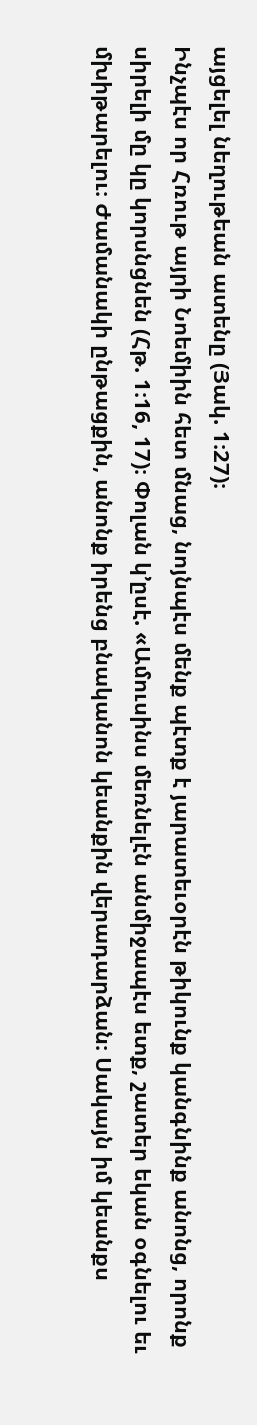այցելել նեղութեան ատենը (Յակ. 1։27)։
Ինչպէս որ Հռութ այրի Նոեմիին հետ մնաց, նոյնպէս մենք պէտք է յարատեւօրէն թիկունք կանգնինք անոնց, որոնք սիրելի մը կը կորսնցնեն (Հթ. 1։16, 17)։ Փոլան կ’ըսէ. «Ամուսինս մեռնելէն անմիջապէս ետք, շատեր եկան օգնելու եւ մխիթարելու։ Ժամանակի ընթացքին, անոնք իրենց բնականոն կեանքին վերադարձան։ Սակայն իմ կեանքս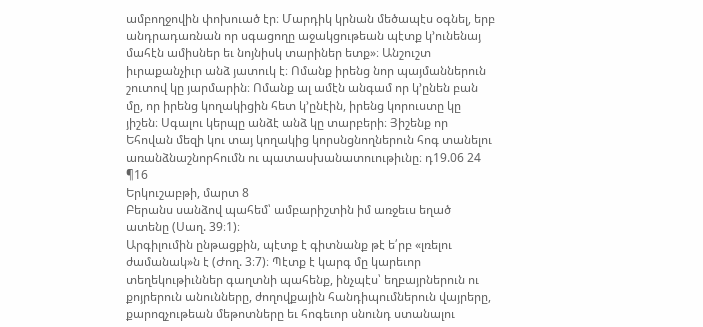ամբողջովին փոխուած էր։ Մարդիկ կրնան մեծապէս օգնել, երբ անդրադառնան որ սգացողը աջակցութեան պէտք կ’ունենայ մահէն ամիսներ եւ նոյնիսկ տարիներ ետք»։ Անշուշտ իւրաքանչիւր անձ յատուկ է։ Ոմանք իրենց նոր պայմաններուն շուտով կը յարմարին։ Ոմանք ալ ամէն անգամ որ կ’ընեն բան մը, որ իրենց կողակիցին հետ կ’ընէին, իրենց կորուստը կը յիշեն։ Սգալու կերպը անձէ անձ կը տարբերի։ Յիշենք որ Եհովան մեզի կու տայ կողակից կորսնցնողներուն հոգ տանելու առանձնաշնորհումն ու պատասխանատուութիւնը։ դ19.06 24 ¶16
Երկուշաբթի, մարտ 8
Բերանս սանձով պահեմ՝ ամբարիշտին իմ առջեւս եղած ատենը (Սաղ. 39։1)։
Արգիլումին ընթացքին, պէտք է գիտնանք թէ ե՛րբ «լռելու ժամանակ»ն է (Ժող. 3։7)։ Պէտք է կարգ մը կարեւոր տեղեկութիւններ գաղտնի պահենք, ինչպէս՝ եղբայրներուն ու քոյրերուն անունները, ժողովքային հանդիպումներուն վայրերը, քարոզչութեան մեթոտները եւ հոգեւոր սնունդ ստանալու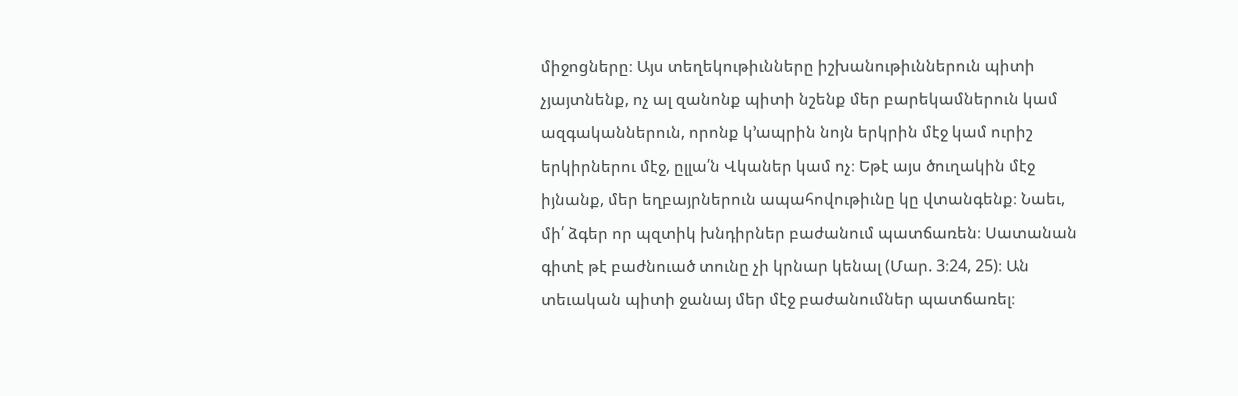միջոցները։ Այս տեղեկութիւնները իշխանութիւններուն պիտի չյայտնենք, ոչ ալ զանոնք պիտի նշենք մեր բարեկամներուն կամ ազգականներուն, որոնք կ’ապրին նոյն երկրին մէջ կամ ուրիշ երկիրներու մէջ, ըլլա՛ն Վկաներ կամ ոչ։ Եթէ այս ծուղակին մէջ իյնանք, մեր եղբայրներուն ապահովութիւնը կը վտանգենք։ Նաեւ, մի՛ ձգեր որ պզտիկ խնդիրներ բաժանում պատճառեն։ Սատանան գիտէ թէ բաժնուած տունը չի կրնար կենալ (Մար. 3։24, 25)։ Ան տեւական պիտի ջանայ մեր մէջ բաժանումներ պատճառել։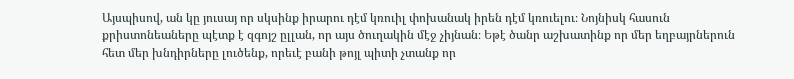Այսպիսով, ան կը յուսայ որ սկսինք իրարու դէմ կռուիլ փոխանակ իրեն դէմ կռուելու։ Նոյնիսկ հասուն քրիստոնեաները պէտք է զգոյշ ըլլան, որ այս ծուղակին մէջ չիյնան։ Եթէ ծանր աշխատինք որ մեր եղբայրներուն հետ մեր խնդիրները լուծենք, որեւէ բանի թոյլ պիտի չտանք որ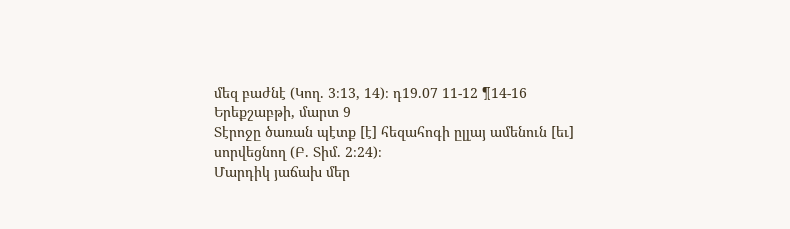մեզ բաժնէ (Կող. 3։13, 14)։ դ19.07 11-12 ¶14-16
Երեքշաբթի, մարտ 9
Տէրոջը ծառան պէտք [է] հեզահոգի ըլլայ ամենուն [եւ] սորվեցնող (Բ. Տիմ. 2։24)։
Մարդիկ յաճախ մեր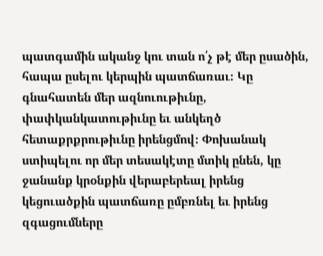պատգամին ականջ կու տան ո՛չ թէ մեր ըսածին, հապա ըսելու կերպին պատճառաւ։ Կը գնահատեն մեր ազնուութիւնը, փափկանկատութիւնը եւ անկեղծ հետաքրքրութիւնը իրենցմով։ Փոխանակ ստիպելու որ մեր տեսակէտը մտիկ ընեն, կը ջանանք կրօնքին վերաբերեալ իրենց կեցուածքին պատճառը ըմբռնել եւ իրենց զգացումները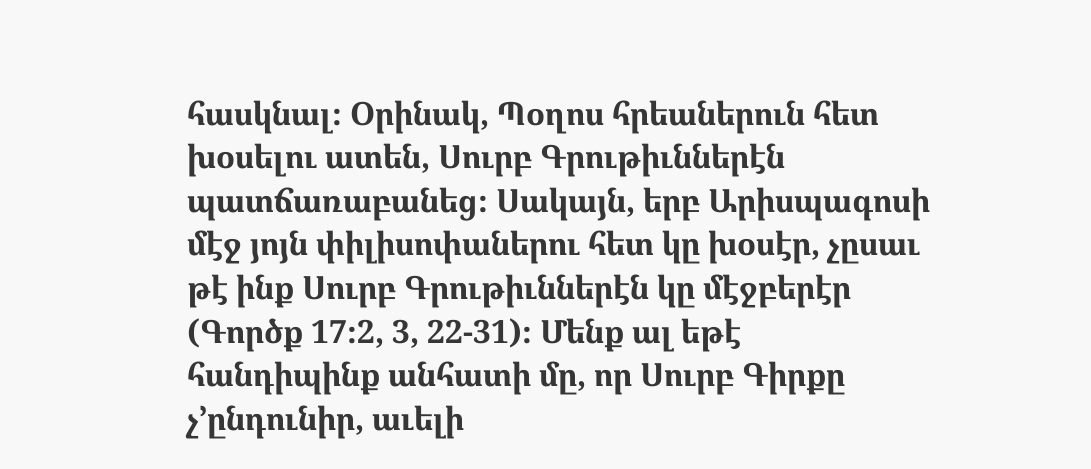հասկնալ։ Օրինակ, Պօղոս հրեաներուն հետ խօսելու ատեն, Սուրբ Գրութիւններէն պատճառաբանեց։ Սակայն, երբ Արիսպագոսի մէջ յոյն փիլիսոփաներու հետ կը խօսէր, չըսաւ թէ ինք Սուրբ Գրութիւններէն կը մէջբերէր (Գործք 17։2, 3, 22-31)։ Մենք ալ եթէ հանդիպինք անհատի մը, որ Սուրբ Գիրքը չ’ընդունիր, աւելի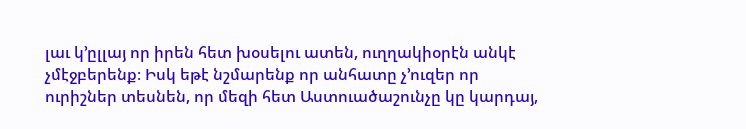լաւ կ’ըլլայ որ իրեն հետ խօսելու ատեն, ուղղակիօրէն անկէ չմէջբերենք։ Իսկ եթէ նշմարենք որ անհատը չ’ուզեր որ ուրիշներ տեսնեն, որ մեզի հետ Աստուածաշունչը կը կարդայ,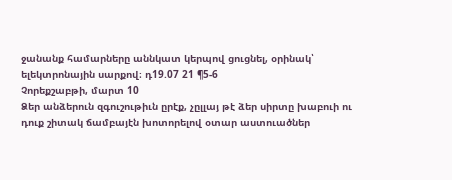ջանանք համարները աննկատ կերպով ցուցնել, օրինակ՝ ելեկտրոնային սարքով։ դ19.07 21 ¶5-6
Չորեքշաբթի, մարտ 10
Ձեր անձերուն զգուշութիւն ըրէք, չըլլայ թէ ձեր սիրտը խաբուի ու դուք շիտակ ճամբայէն խոտորելով օտար աստուածներ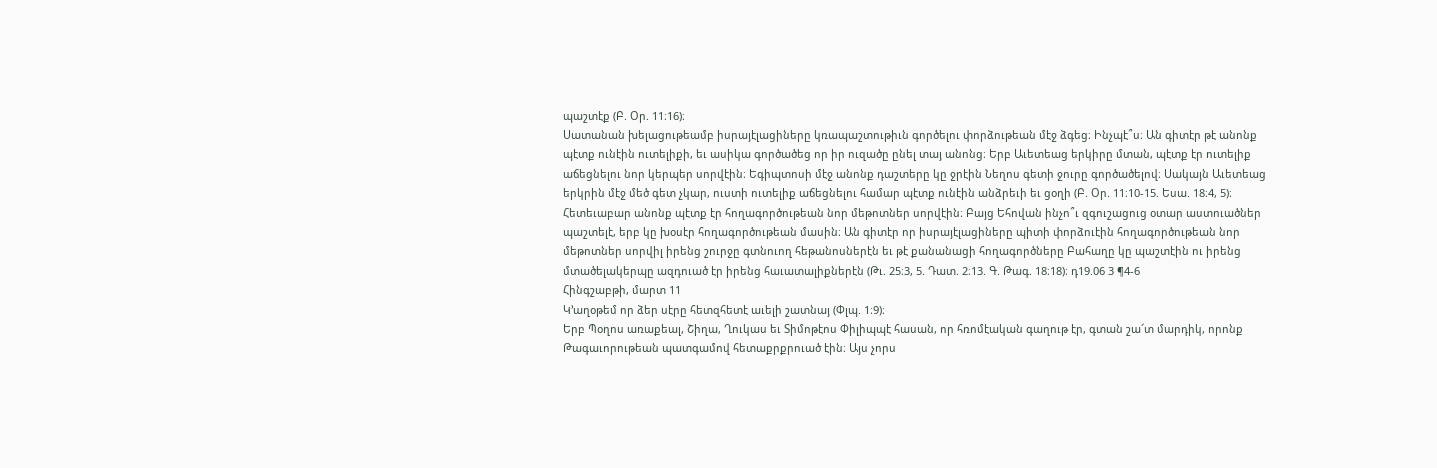պաշտէք (Բ. Օր. 11։16)։
Սատանան խելացութեամբ իսրայէլացիները կռապաշտութիւն գործելու փորձութեան մէջ ձգեց։ Ինչպէ՞ս։ Ան գիտէր թէ անոնք պէտք ունէին ուտելիքի, եւ ասիկա գործածեց որ իր ուզածը ընել տայ անոնց։ Երբ Աւետեաց երկիրը մտան, պէտք էր ուտելիք աճեցնելու նոր կերպեր սորվէին։ Եգիպտոսի մէջ անոնք դաշտերը կը ջրէին Նեղոս գետի ջուրը գործածելով։ Սակայն Աւետեաց երկրին մէջ մեծ գետ չկար, ուստի ուտելիք աճեցնելու համար պէտք ունէին անձրեւի եւ ցօղի (Բ. Օր. 11։10-15. Եսա. 18։4, 5)։ Հետեւաբար անոնք պէտք էր հողագործութեան նոր մեթոտներ սորվէին։ Բայց Եհովան ինչո՞ւ զգուշացուց օտար աստուածներ պաշտելէ, երբ կը խօսէր հողագործութեան մասին։ Ան գիտէր որ իսրայէլացիները պիտի փորձուէին հողագործութեան նոր մեթոտներ սորվիլ իրենց շուրջը գտնուող հեթանոսներէն եւ թէ քանանացի հողագործները Բահաղը կը պաշտէին ու իրենց մտածելակերպը ազդուած էր իրենց հաւատալիքներէն (Թւ. 25։3, 5. Դատ. 2։13. Գ. Թագ. 18։18)։ դ19.06 3 ¶4-6
Հինգշաբթի, մարտ 11
Կ’աղօթեմ որ ձեր սէրը հետզհետէ աւելի շատնայ (Փլպ. 1։9)։
Երբ Պօղոս առաքեալ, Շիղա, Ղուկաս եւ Տիմոթէոս Փիլիպպէ հասան, որ հռոմէական գաղութ էր, գտան շա՜տ մարդիկ, որոնք Թագաւորութեան պատգամով հետաքրքրուած էին։ Այս չորս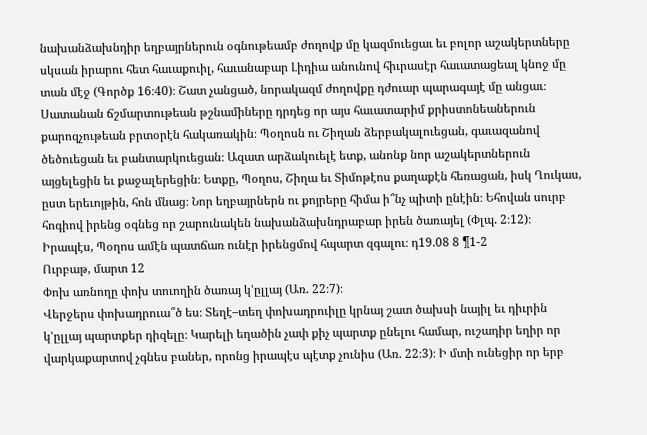նախանձախնդիր եղբայրներուն օգնութեամբ ժողովք մը կազմուեցաւ եւ բոլոր աշակերտները սկսան իրարու հետ հաւաքուիլ, հաւանաբար Լիդիա անունով հիւրասէր հաւատացեալ կնոջ մը տան մէջ (Գործք 16։40)։ Շատ չանցած, նորակազմ ժողովքը դժուար պարագայէ մը անցաւ։ Սատանան ճշմարտութեան թշնամիները դրդեց որ այս հաւատարիմ քրիստոնեաներուն քարոզչութեան բրտօրէն հակառակին։ Պօղոսն ու Շիղան ձերբակալուեցան, գաւազանով ծեծուեցան եւ բանտարկուեցան։ Ազատ արձակուելէ ետք, անոնք նոր աշակերտներուն այցելեցին եւ քաջալերեցին։ Ետքը, Պօղոս, Շիղա եւ Տիմոթէոս քաղաքէն հեռացան, իսկ Ղուկաս, ըստ երեւոյթին, հոն մնաց։ Նոր եղբայրներն ու քոյրերը հիմա ի՞նչ պիտի ընէին։ Եհովան սուրբ հոգիով իրենց օգնեց որ շարունակեն նախանձախնդրաբար իրեն ծառայել (Փլպ. 2։12)։ Իրապէս, Պօղոս ամէն պատճառ ունէր իրենցմով հպարտ զգալու։ դ19.08 8 ¶1-2
Ուրբաթ, մարտ 12
Փոխ առնողը փոխ տուողին ծառայ կ’ըլլայ (Առ. 22։7)։
Վերջերս փոխադրուա՞ծ ես։ Տեղէ–տեղ փոխադրուիլը կրնայ շատ ծախսի նայիլ եւ դիւրին կ’ըլլայ պարտքեր դիզելը։ Կարելի եղածին չափ քիչ պարտք ընելու համար, ուշադիր եղիր որ վարկաքարտով չգնես բաներ, որոնց իրապէս պէտք չունիս (Առ. 22։3)։ Ի մտի ունեցիր որ երբ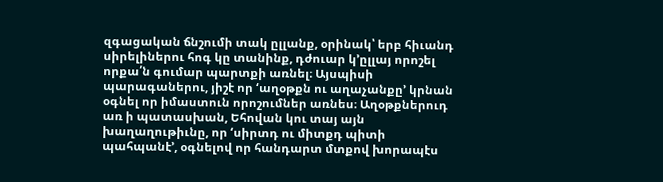զգացական ճնշումի տակ ըլլանք, օրինակ՝ երբ հիւանդ սիրելիներու հոգ կը տանինք, դժուար կ’ըլլայ որոշել որքա՛ն գումար պարտքի առնել։ Այսպիսի պարագաներու, յիշէ որ ‘աղօթքն ու աղաչանքը’ կրնան օգնել որ իմաստուն որոշումներ առնես։ Աղօթքներուդ առ ի պատասխան, Եհովան կու տայ այն խաղաղութիւնը, որ ‘սիրտդ ու միտքդ պիտի պահպանէ’, օգնելով որ հանդարտ մտքով խորապէս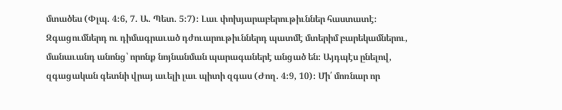մտածես (Փլպ. 4։6, 7. Ա. Պետ. 5։7)։ Լաւ փոխյարաբերութիւններ հաստատէ։ Զգացումներդ ու դիմագրաւած դժուարութիւններդ պատմէ մտերիմ բարեկամներու, մանաւանդ անոնց՝ որոնք նոյնանման պարագաներէ անցած են։ Այդպէս ընելով, զգացական գետնի վրայ աւելի լաւ պիտի զգաս (Ժող. 4։9, 10)։ Մի՛ մոռնար որ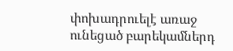փոխադրուելէ առաջ ունեցած բարեկամներդ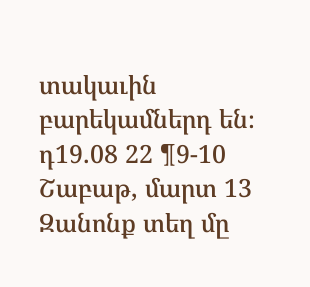տակաւին բարեկամներդ են։ դ19.08 22 ¶9-10
Շաբաթ, մարտ 13
Զանոնք տեղ մը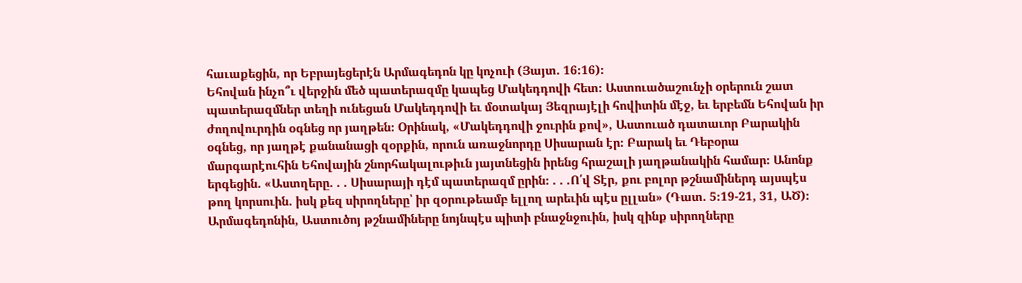հաւաքեցին, որ Եբրայեցերէն Արմագեդոն կը կոչուի (Յայտ. 16։16)։
Եհովան ինչո՞ւ վերջին մեծ պատերազմը կապեց Մակեդդովի հետ։ Աստուածաշունչի օրերուն շատ պատերազմներ տեղի ունեցան Մակեդդովի եւ մօտակայ Յեզրայէլի հովիտին մէջ, եւ երբեմն Եհովան իր ժողովուրդին օգնեց որ յաղթեն։ Օրինակ, «Մակեդդովի ջուրին քով», Աստուած դատաւոր Բարակին օգնեց, որ յաղթէ քանանացի զօրքին, որուն առաջնորդը Սիսարան էր։ Բարակ եւ Դեբօրա մարգարէուհին Եհովային շնորհակալութիւն յայտնեցին իրենց հրաշալի յաղթանակին համար։ Անոնք երգեցին. «Աստղերը. . . Սիսարայի դէմ պատերազմ ըրին։ . . .Ո՛վ Տէր, քու բոլոր թշնամիներդ այսպէս թող կորսուին. իսկ քեզ սիրողները՝ իր զօրութեամբ ելլող արեւին պէս ըլլան» (Դատ. 5։19-21, 31, ԱԾ)։ Արմագեդոնին, Աստուծոյ թշնամիները նոյնպէս պիտի բնաջնջուին, իսկ զինք սիրողները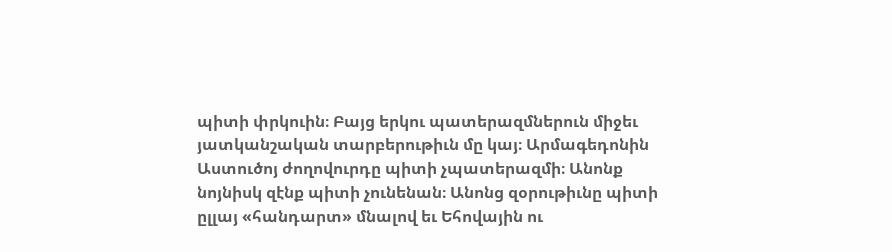պիտի փրկուին։ Բայց երկու պատերազմներուն միջեւ յատկանշական տարբերութիւն մը կայ։ Արմագեդոնին Աստուծոյ ժողովուրդը պիտի չպատերազմի։ Անոնք նոյնիսկ զէնք պիտի չունենան։ Անոնց զօրութիւնը պիտի ըլլայ «հանդարտ» մնալով եւ Եհովային ու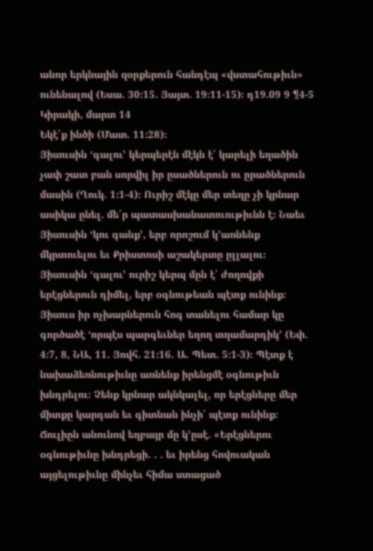անոր երկնային զօրքերուն հանդէպ «վստահութիւն» ունենալով (Եսա. 30։15. Յայտ. 19։11-15)։ դ19.09 9 ¶4-5
Կիրակի, մարտ 14
Եկէ՛ք ինծի (Մատ. 11։28)։
Յիսուսին ‘գալու’ կերպերէն մէկն է՝ կարելի եղածին չափ շատ բան սորվիլ իր ըսածներուն ու ըրածներուն մասին (Ղուկ. 1։1-4)։ Ուրիշ մէկը մեր տեղը չի կրնար ասիկա ընել. մե՛ր պատասխանատուութիւնն է։ Նաեւ Յիսուսին ‘կու գանք’, երբ որոշում կ’առնենք մկրտուելու եւ Քրիստոսի աշակերտը ըլլալու։ Յիսուսին ‘գալու’ ուրիշ կերպ մըն է՝ ժողովքի երէցներուն դիմել, երբ օգնութեան պէտք ունինք։ Յիսուս իր ոչխարներուն հոգ տանելու համար կը գործածէ ‘որպէս պարգեւներ եղող տղամարդիկ’ (Եփ. 4։7, 8, ՆԱ, 11. Յովհ. 21։16. Ա. Պետ. 5։1-3)։ Պէտք է նախաձեռնութիւնը առնենք իրենցմէ օգնութիւն խնդրելու։ Չենք կրնար ակնկալել, որ երէցները մեր միտքը կարդան եւ գիտնան ինչի՛ պէտք ունինք։ Ճուլիըն անունով եղբայր մը կ’ըսէ. «Երէցներու օգնութիւնը խնդրեցի. . . եւ իրենց հովուական այցելութիւնը մինչեւ հիմա ստացած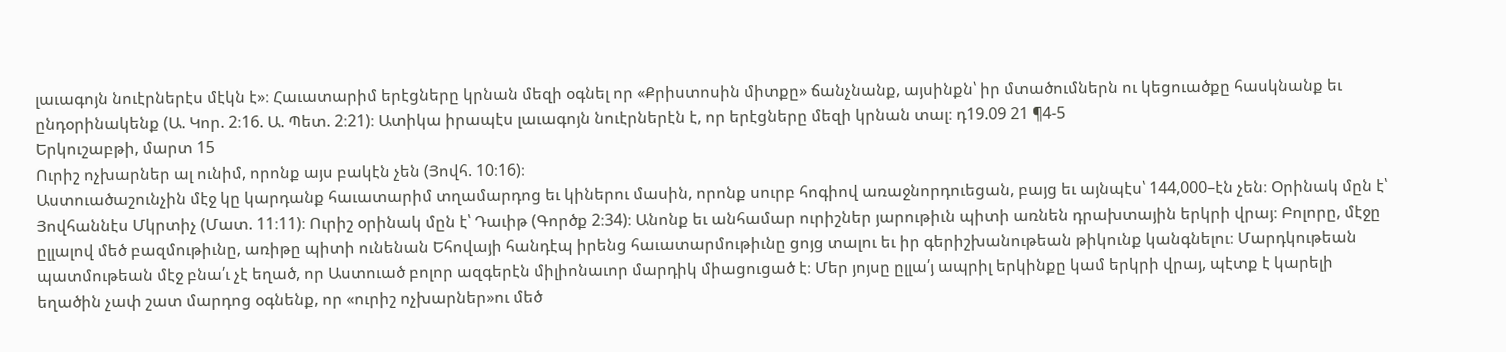լաւագոյն նուէրներէս մէկն է»։ Հաւատարիմ երէցները կրնան մեզի օգնել որ «Քրիստոսին միտքը» ճանչնանք, այսինքն՝ իր մտածումներն ու կեցուածքը հասկնանք եւ ընդօրինակենք (Ա. Կոր. 2։16. Ա. Պետ. 2։21)։ Ատիկա իրապէս լաւագոյն նուէրներէն է, որ երէցները մեզի կրնան տալ։ դ19.09 21 ¶4-5
Երկուշաբթի, մարտ 15
Ուրիշ ոչխարներ ալ ունիմ, որոնք այս բակէն չեն (Յովհ. 10։16)։
Աստուածաշունչին մէջ կը կարդանք հաւատարիմ տղամարդոց եւ կիներու մասին, որոնք սուրբ հոգիով առաջնորդուեցան, բայց եւ այնպէս՝ 144,000–էն չեն։ Օրինակ մըն է՝ Յովհաննէս Մկրտիչ (Մատ. 11։11)։ Ուրիշ օրինակ մըն է՝ Դաւիթ (Գործք 2։34)։ Անոնք եւ անհամար ուրիշներ յարութիւն պիտի առնեն դրախտային երկրի վրայ։ Բոլորը, մէջը ըլլալով մեծ բազմութիւնը, առիթը պիտի ունենան Եհովայի հանդէպ իրենց հաւատարմութիւնը ցոյց տալու եւ իր գերիշխանութեան թիկունք կանգնելու։ Մարդկութեան պատմութեան մէջ բնա՛ւ չէ եղած, որ Աստուած բոլոր ազգերէն միլիոնաւոր մարդիկ միացուցած է։ Մեր յոյսը ըլլա՛յ ապրիլ երկինքը կամ երկրի վրայ, պէտք է կարելի եղածին չափ շատ մարդոց օգնենք, որ «ուրիշ ոչխարներ»ու մեծ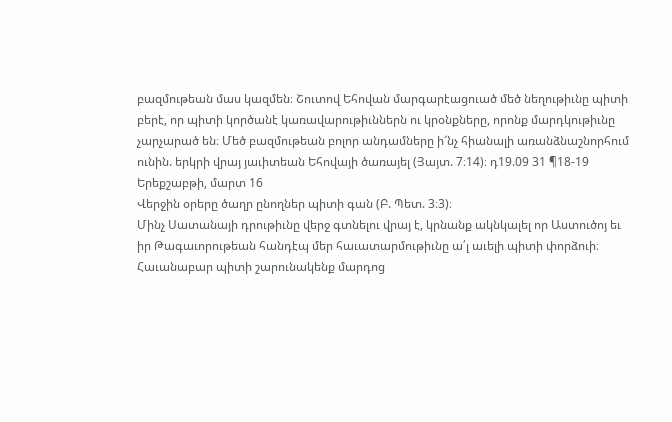բազմութեան մաս կազմեն։ Շուտով Եհովան մարգարէացուած մեծ նեղութիւնը պիտի բերէ, որ պիտի կործանէ կառավարութիւններն ու կրօնքները, որոնք մարդկութիւնը չարչարած են։ Մեծ բազմութեան բոլոր անդամները ի՜նչ հիանալի առանձնաշնորհում ունին. երկրի վրայ յաւիտեան Եհովայի ծառայել (Յայտ. 7։14)։ դ19.09 31 ¶18-19
Երեքշաբթի, մարտ 16
Վերջին օրերը ծաղր ընողներ պիտի գան (Բ. Պետ. 3։3)։
Մինչ Սատանայի դրութիւնը վերջ գտնելու վրայ է, կրնանք ակնկալել որ Աստուծոյ եւ իր Թագաւորութեան հանդէպ մեր հաւատարմութիւնը ա՛լ աւելի պիտի փորձուի։ Հաւանաբար պիտի շարունակենք մարդոց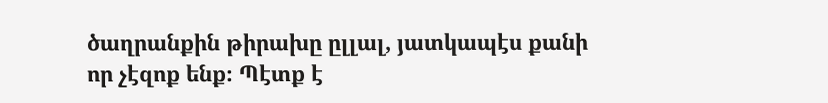ծաղրանքին թիրախը ըլլալ, յատկապէս քանի որ չէզոք ենք։ Պէտք է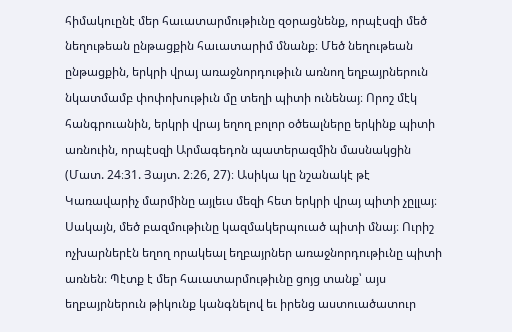հիմակուընէ մեր հաւատարմութիւնը զօրացնենք, որպէսզի մեծ նեղութեան ընթացքին հաւատարիմ մնանք։ Մեծ նեղութեան ընթացքին, երկրի վրայ առաջնորդութիւն առնող եղբայրներուն նկատմամբ փոփոխութիւն մը տեղի պիտի ունենայ։ Որոշ մէկ հանգրուանին, երկրի վրայ եղող բոլոր օծեալները երկինք պիտի առնուին, որպէսզի Արմագեդոն պատերազմին մասնակցին (Մատ. 24։31. Յայտ. 2։26, 27)։ Ասիկա կը նշանակէ թէ Կառավարիչ մարմինը այլեւս մեզի հետ երկրի վրայ պիտի չըլլայ։ Սակայն, մեծ բազմութիւնը կազմակերպուած պիտի մնայ։ Ուրիշ ոչխարներէն եղող որակեալ եղբայրներ առաջնորդութիւնը պիտի առնեն։ Պէտք է մեր հաւատարմութիւնը ցոյց տանք՝ այս եղբայրներուն թիկունք կանգնելով եւ իրենց աստուածատուր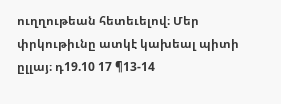ուղղութեան հետեւելով։ Մեր փրկութիւնը ատկէ կախեալ պիտի ըլլայ։ դ19.10 17 ¶13-14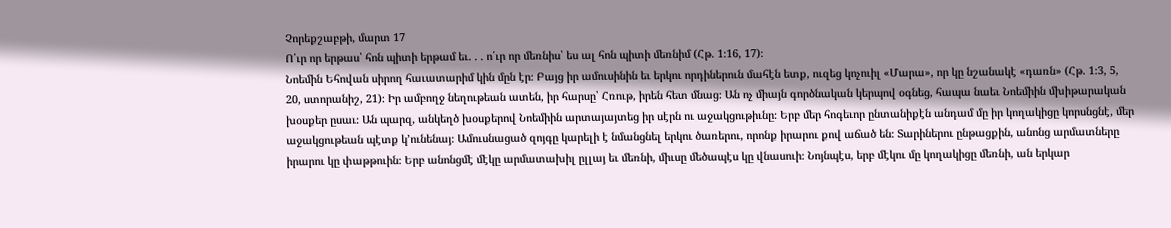Չորեքշաբթի, մարտ 17
Ո՛ւր որ երթաս՝ հոն պիտի երթամ եւ. . . ո՛ւր որ մեռնիս՝ ես ալ հոն պիտի մեռնիմ (Հթ. 1։16, 17)։
Նոեմին Եհովան սիրող հաւատարիմ կին մըն էր։ Բայց իր ամուսինին եւ երկու որդիներուն մահէն ետք, ուզեց կոչուիլ «Մարա», որ կը նշանակէ «դառն» (Հթ. 1։3, 5, 20, ստորանիշ, 21)։ Իր ամբողջ նեղութեան ատեն, իր հարսը՝ Հռութ, իրեն հետ մնաց։ Ան ոչ միայն գործնական կերպով օգնեց, հապա նաեւ Նոեմիին մխիթարական խօսքեր ըսաւ։ Ան պարզ, անկեղծ խօսքերով Նոեմիին արտայայտեց իր սէրն ու աջակցութիւնը։ Երբ մեր հոգեւոր ընտանիքէն անդամ մը իր կողակիցը կորսնցնէ, մեր աջակցութեան պէտք կ’ունենայ։ Ամուսնացած զոյգը կարելի է նմանցնել երկու ծառերու, որոնք իրարու քով աճած են։ Տարիներու ընթացքին, անոնց արմատները իրարու կը փաթթուին։ Երբ անոնցմէ մէկը արմատախիլ ըլլայ եւ մեռնի, միւսը մեծապէս կը վնասուի։ Նոյնպէս, երբ մէկու մը կողակիցը մեռնի, ան երկար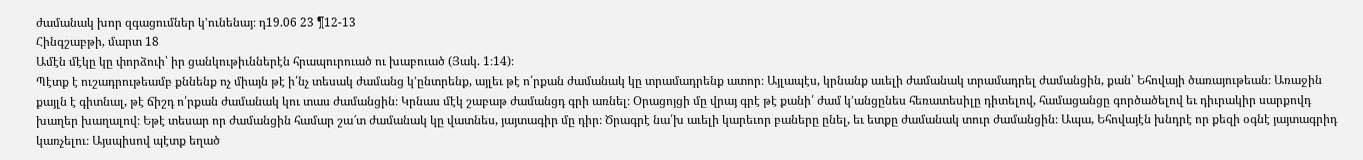ժամանակ խոր զգացումներ կ’ունենայ։ դ19.06 23 ¶12-13
Հինգշաբթի, մարտ 18
Ամէն մէկը կը փորձուի՝ իր ցանկութիւններէն հրապուրուած ու խաբուած (Յակ. 1։14)։
Պէտք է ուշադրութեամբ քննենք ոչ միայն թէ ի՛նչ տեսակ ժամանց կ’ընտրենք, այլեւ թէ ո՛րքան ժամանակ կը տրամադրենք ատոր։ Այլապէս, կրնանք աւելի ժամանակ տրամադրել ժամանցին, քան՝ Եհովայի ծառայութեան։ Առաջին քայլն է գիտնալ, թէ ճիշդ ո՛րքան ժամանակ կու տաս ժամանցին։ Կրնաս մէկ շաբաթ ժամանցդ գրի առնել։ Օրացոյցի մը վրայ գրէ թէ քանի՛ ժամ կ’անցընես հեռատեսիլը դիտելով, համացանցը գործածելով եւ դիւրակիր սարքովդ խաղեր խաղալով։ Եթէ տեսար որ ժամանցին համար շա՜տ ժամանակ կը վատնես, յայտագիր մը դիր։ Ծրագրէ նա՛խ աւելի կարեւոր բաները ընել, եւ ետքը ժամանակ տուր ժամանցին։ Ապա, Եհովայէն խնդրէ որ քեզի օգնէ յայտագրիդ կառչելու։ Այսպիսով պէտք եղած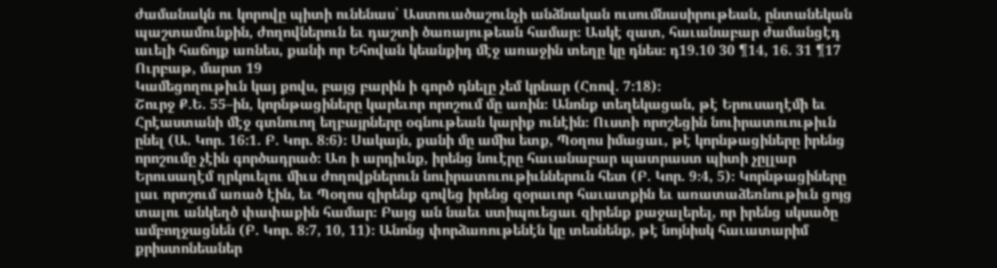ժամանակն ու կորովը պիտի ունենաս՝ Աստուածաշունչի անձնական ուսումնասիրութեան, ընտանեկան պաշտամունքին, ժողովներուն եւ դաշտի ծառայութեան համար։ Ասկէ զատ, հաւանաբար ժամանցէդ աւելի հաճոյք առնես, քանի որ Եհովան կեանքիդ մէջ առաջին տեղը կը դնես։ դ19.10 30 ¶14, 16. 31 ¶17
Ուրբաթ, մարտ 19
Կամեցողութիւն կայ քովս, բայց բարին ի գործ դնելը չեմ կրնար (Հռով. 7։18)։
Շուրջ Ք.Ե. 55–ին, կորնթացիները կարեւոր որոշում մը առին։ Անոնք տեղեկացան, թէ Երուսաղէմի եւ Հրէաստանի մէջ գտնուող եղբայրները օգնութեան կարիք ունէին։ Ուստի որոշեցին նուիրատուութիւն ընել (Ա. Կոր. 16։1. Բ. Կոր. 8։6)։ Սակայն, քանի մը ամիս ետք, Պօղոս իմացաւ, թէ կորնթացիները իրենց որոշումը չէին գործադրած։ Առ ի արդիւնք, իրենց նուէրը հաւանաբար պատրաստ պիտի չըլլար Երուսաղէմ ղրկուելու միւս ժողովքներուն նուիրատուութիւններուն հետ (Բ. Կոր. 9։4, 5)։ Կորնթացիները լաւ որոշում առած էին, եւ Պօղոս զիրենք գովեց իրենց զօրաւոր հաւատքին եւ առատաձեռնութիւն ցոյց տալու անկեղծ փափաքին համար։ Բայց ան նաեւ ստիպուեցաւ զիրենք քաջալերել, որ իրենց սկսածը ամբողջացնեն (Բ. Կոր. 8։7, 10, 11)։ Անոնց փորձառութենէն կը տեսնենք, թէ նոյնիսկ հաւատարիմ քրիստոնեաներ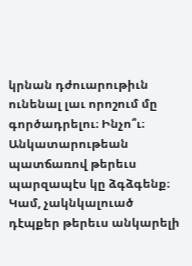կրնան դժուարութիւն ունենալ լաւ որոշում մը գործադրելու։ Ինչո՞ւ։ Անկատարութեան պատճառով թերեւս պարզապէս կը ձգձգենք։ Կամ, չակնկալուած դէպքեր թերեւս անկարելի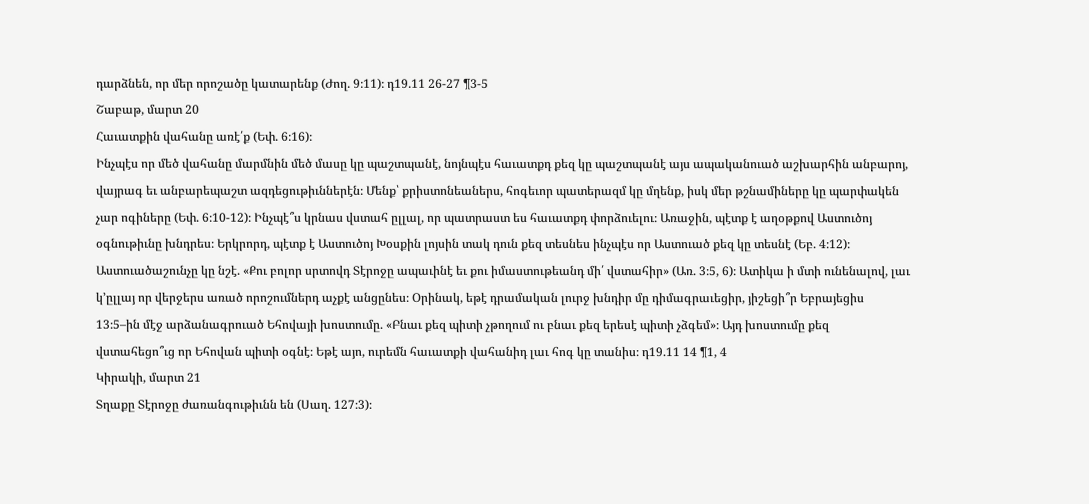դարձնեն, որ մեր որոշածը կատարենք (Ժող. 9։11)։ դ19.11 26-27 ¶3-5
Շաբաթ, մարտ 20
Հաւատքին վահանը առէ՛ք (Եփ. 6։16)։
Ինչպէս որ մեծ վահանը մարմնին մեծ մասը կը պաշտպանէ, նոյնպէս հաւատքդ քեզ կը պաշտպանէ այս ապականուած աշխարհին անբարոյ, վայրագ եւ անբարեպաշտ ազդեցութիւններէն։ Մենք՝ քրիստոնեաներս, հոգեւոր պատերազմ կը մղենք, իսկ մեր թշնամիները կը պարփակեն չար ոգիները (Եփ. 6։10-12)։ Ինչպէ՞ս կրնաս վստահ ըլլալ, որ պատրաստ ես հաւատքդ փորձուելու։ Առաջին, պէտք է աղօթքով Աստուծոյ օգնութիւնը խնդրես։ Երկրորդ, պէտք է Աստուծոյ Խօսքին լոյսին տակ դուն քեզ տեսնես ինչպէս որ Աստուած քեզ կը տեսնէ (Եբ. 4։12)։ Աստուածաշունչը կը նշէ. «Քու բոլոր սրտովդ Տէրոջը ապաւինէ եւ քու իմաստութեանդ մի՛ վստահիր» (Առ. 3։5, 6)։ Ատիկա ի մտի ունենալով, լաւ կ’ըլլայ որ վերջերս առած որոշումներդ աչքէ անցընես։ Օրինակ, եթէ դրամական լուրջ խնդիր մը դիմագրաւեցիր, յիշեցի՞ր Եբրայեցիս 13։5–ին մէջ արձանագրուած Եհովայի խոստումը. «Բնաւ քեզ պիտի չթողում ու բնաւ քեզ երեսէ պիտի չձգեմ»։ Այդ խոստումը քեզ վստահեցո՞ւց որ Եհովան պիտի օգնէ։ Եթէ այո, ուրեմն հաւատքի վահանիդ լաւ հոգ կը տանիս։ դ19.11 14 ¶1, 4
Կիրակի, մարտ 21
Տղաքը Տէրոջը ժառանգութիւնն են (Սաղ. 127։3)։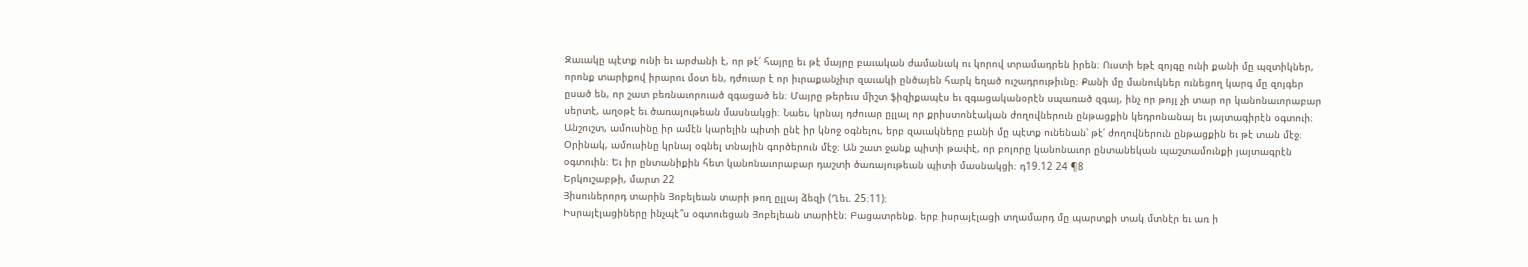Զաւակը պէտք ունի եւ արժանի է, որ թէ՛ հայրը եւ թէ մայրը բաւական ժամանակ ու կորով տրամադրեն իրեն։ Ուստի եթէ զոյգը ունի քանի մը պզտիկներ, որոնք տարիքով իրարու մօտ են, դժուար է որ իւրաքանչիւր զաւակի ընծայեն հարկ եղած ուշադրութիւնը։ Քանի մը մանուկներ ունեցող կարգ մը զոյգեր ըսած են, որ շատ բեռնաւորուած զգացած են։ Մայրը թերեւս միշտ ֆիզիքապէս եւ զգացականօրէն սպառած զգայ, ինչ որ թոյլ չի տար որ կանոնաւորաբար սերտէ, աղօթէ եւ ծառայութեան մասնակցի։ Նաեւ, կրնայ դժուար ըլլալ որ քրիստոնէական ժողովներուն ընթացքին կեդրոնանայ եւ յայտագիրէն օգտուի։ Անշուշտ, ամուսինը իր ամէն կարելին պիտի ընէ իր կնոջ օգնելու, երբ զաւակները բանի մը պէտք ունենան՝ թէ՛ ժողովներուն ընթացքին եւ թէ տան մէջ։ Օրինակ, ամուսինը կրնայ օգնել տնային գործերուն մէջ։ Ան շատ ջանք պիտի թափէ, որ բոլորը կանոնաւոր ընտանեկան պաշտամունքի յայտագրէն օգտուին։ Եւ իր ընտանիքին հետ կանոնաւորաբար դաշտի ծառայութեան պիտի մասնակցի։ դ19.12 24 ¶8
Երկուշաբթի, մարտ 22
Յիսուներորդ տարին Յոբելեան տարի թող ըլլայ ձեզի (Ղեւ. 25։11)։
Իսրայէլացիները ինչպէ՞ս օգտուեցան Յոբելեան տարիէն։ Բացատրենք. երբ իսրայէլացի տղամարդ մը պարտքի տակ մտնէր եւ առ ի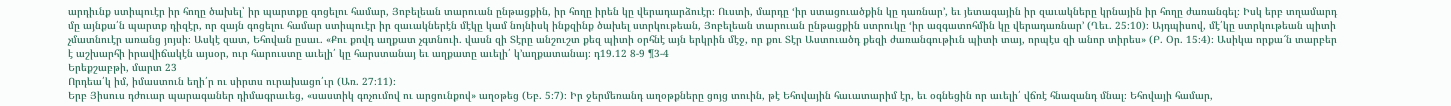արդիւնք ստիպուէր իր հողը ծախել՝ իր պարտքը գոցելու համար, Յոբելեան տարուան ընթացքին, իր հողը իրեն կը վերադարձուէր։ Ուստի, մարդը ‘իր ստացուածքին կը դառնար’, եւ յետագային իր զաւակները կրնային իր հողը ժառանգել։ Իսկ երբ տղամարդ մը այնքա՛ն պարտք դիզէր, որ զայն գոցելու համար ստիպուէր իր զաւակներէն մէկը կամ նոյնիսկ ինքզինք ծախել ստրկութեան, Յոբելեան տարուան ընթացքին ստրուկը ‘իր ազգատոհմին կը վերադառնար’ (Ղեւ. 25։10)։ Այդպիսով, մէ՛կը ստրկութեան պիտի չմատնուէր առանց յոյսի։ Ասկէ զատ, Եհովան ըսաւ. «Քու քովդ աղքատ չգտնուի. վասն զի Տէրը անշուշտ քեզ պիտի օրհնէ այն երկրին մէջ, որ քու Տէր Աստուածդ քեզի ժառանգութիւն պիտի տայ, որպէս զի անոր տիրես» (Բ. Օր. 15։4)։ Ասիկա որքա՜ն տարբեր է աշխարհի իրավիճակէն այսօր, ուր հարուստը աւելի՛ կը հարստանայ եւ աղքատը աւելի՛ կ’աղքատանայ։ դ19.12 8-9 ¶3-4
Երեքշաբթի, մարտ 23
Որդեա՛կ իմ, իմաստուն եղի՛ր ու սիրտս ուրախացո՛ւր (Առ. 27։11)։
Երբ Յիսուս դժուար պարագաներ դիմագրաւեց, «սաստիկ գոչումով ու արցունքով» աղօթեց (Եբ. 5։7)։ Իր ջերմեռանդ աղօթքները ցոյց տուին, թէ Եհովային հաւատարիմ էր, եւ օգնեցին որ աւելի՛ վճռէ հնազանդ մնալ։ Եհովայի համար,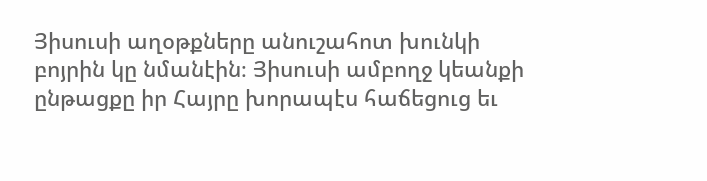Յիսուսի աղօթքները անուշահոտ խունկի բոյրին կը նմանէին։ Յիսուսի ամբողջ կեանքի ընթացքը իր Հայրը խորապէս հաճեցուց եւ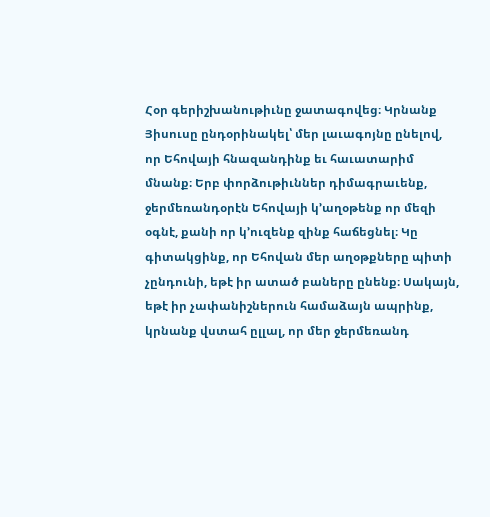Հօր գերիշխանութիւնը ջատագովեց։ Կրնանք Յիսուսը ընդօրինակել՝ մեր լաւագոյնը ընելով, որ Եհովայի հնազանդինք եւ հաւատարիմ մնանք։ Երբ փորձութիւններ դիմագրաւենք, ջերմեռանդօրէն Եհովայի կ’աղօթենք որ մեզի օգնէ, քանի որ կ’ուզենք զինք հաճեցնել։ Կը գիտակցինք, որ Եհովան մեր աղօթքները պիտի չընդունի, եթէ իր ատած բաները ընենք։ Սակայն, եթէ իր չափանիշներուն համաձայն ապրինք, կրնանք վստահ ըլլալ, որ մեր ջերմեռանդ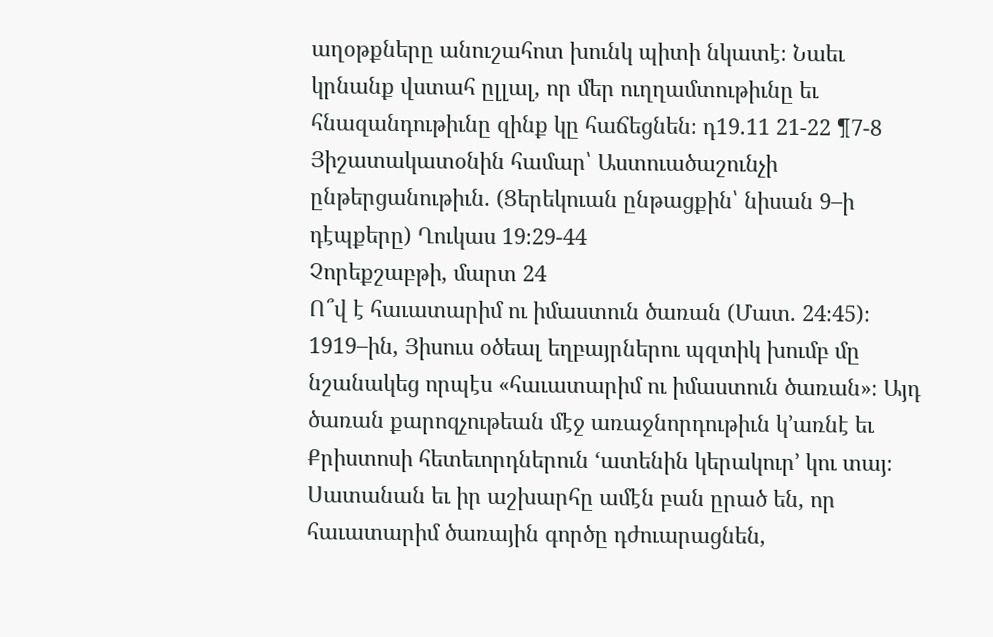աղօթքները անուշահոտ խունկ պիտի նկատէ։ Նաեւ կրնանք վստահ ըլլալ, որ մեր ուղղամտութիւնը եւ հնազանդութիւնը զինք կը հաճեցնեն։ դ19.11 21-22 ¶7-8
Յիշատակատօնին համար՝ Աստուածաշունչի ընթերցանութիւն. (Ցերեկուան ընթացքին՝ նիսան 9–ի դէպքերը) Ղուկաս 19։29-44
Չորեքշաբթի, մարտ 24
Ո՞վ է հաւատարիմ ու իմաստուն ծառան (Մատ. 24։45)։
1919–ին, Յիսուս օծեալ եղբայրներու պզտիկ խումբ մը նշանակեց որպէս «հաւատարիմ ու իմաստուն ծառան»։ Այդ ծառան քարոզչութեան մէջ առաջնորդութիւն կ’առնէ եւ Քրիստոսի հետեւորդներուն ‘ատենին կերակուր’ կու տայ։ Սատանան եւ իր աշխարհը ամէն բան ըրած են, որ հաւատարիմ ծառային գործը դժուարացնեն,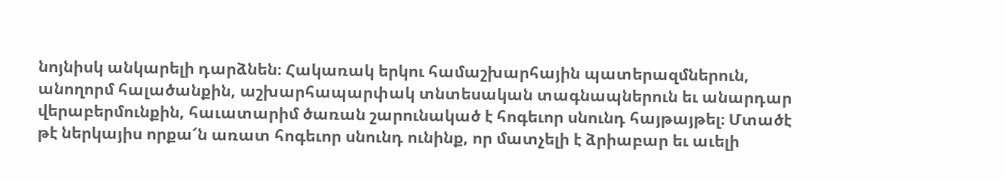նոյնիսկ անկարելի դարձնեն։ Հակառակ երկու համաշխարհային պատերազմներուն, անողորմ հալածանքին, աշխարհապարփակ տնտեսական տագնապներուն եւ անարդար վերաբերմունքին, հաւատարիմ ծառան շարունակած է հոգեւոր սնունդ հայթայթել։ Մտածէ թէ ներկայիս որքա՜ն առատ հոգեւոր սնունդ ունինք, որ մատչելի է ձրիաբար եւ աւելի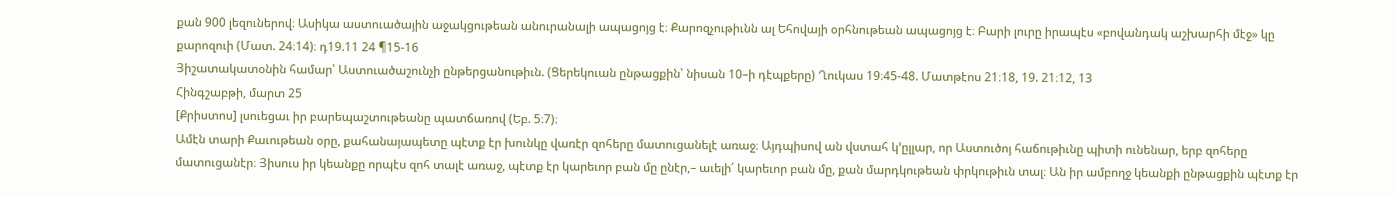քան 900 լեզուներով։ Ասիկա աստուածային աջակցութեան անուրանալի ապացոյց է։ Քարոզչութիւնն ալ Եհովայի օրհնութեան ապացոյց է։ Բարի լուրը իրապէս «բովանդակ աշխարհի մէջ» կը քարոզուի (Մատ. 24։14)։ դ19.11 24 ¶15-16
Յիշատակատօնին համար՝ Աստուածաշունչի ընթերցանութիւն. (Ցերեկուան ընթացքին՝ նիսան 10–ի դէպքերը) Ղուկաս 19։45-48. Մատթէոս 21։18, 19. 21։12, 13
Հինգշաբթի, մարտ 25
[Քրիստոս] լսուեցաւ իր բարեպաշտութեանը պատճառով (Եբ. 5։7)։
Ամէն տարի Քաւութեան օրը, քահանայապետը պէտք էր խունկը վառէր զոհերը մատուցանելէ առաջ։ Այդպիսով ան վստահ կ’ըլլար, որ Աստուծոյ հաճութիւնը պիտի ունենար, երբ զոհերը մատուցանէր։ Յիսուս իր կեանքը որպէս զոհ տալէ առաջ, պէտք էր կարեւոր բան մը ընէր,– աւելի՛ կարեւոր բան մը, քան մարդկութեան փրկութիւն տալ։ Ան իր ամբողջ կեանքի ընթացքին պէտք էր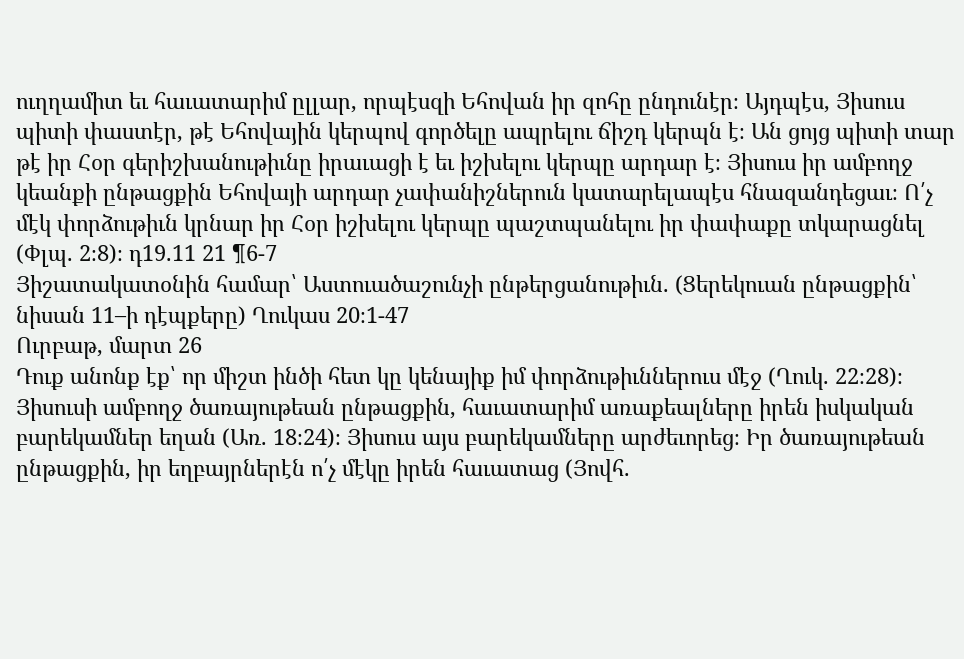ուղղամիտ եւ հաւատարիմ ըլլար, որպէսզի Եհովան իր զոհը ընդունէր։ Այդպէս, Յիսուս պիտի փաստէր, թէ Եհովային կերպով գործելը ապրելու ճիշդ կերպն է։ Ան ցոյց պիտի տար թէ իր Հօր գերիշխանութիւնը իրաւացի է եւ իշխելու կերպը արդար է։ Յիսուս իր ամբողջ կեանքի ընթացքին Եհովայի արդար չափանիշներուն կատարելապէս հնազանդեցաւ։ Ո՛չ մէկ փորձութիւն կրնար իր Հօր իշխելու կերպը պաշտպանելու իր փափաքը տկարացնել (Փլպ. 2։8)։ դ19.11 21 ¶6-7
Յիշատակատօնին համար՝ Աստուածաշունչի ընթերցանութիւն. (Ցերեկուան ընթացքին՝ նիսան 11–ի դէպքերը) Ղուկաս 20։1-47
Ուրբաթ, մարտ 26
Դուք անոնք էք՝ որ միշտ ինծի հետ կը կենայիք իմ փորձութիւններուս մէջ (Ղուկ. 22։28)։
Յիսուսի ամբողջ ծառայութեան ընթացքին, հաւատարիմ առաքեալները իրեն իսկական բարեկամներ եղան (Առ. 18։24)։ Յիսուս այս բարեկամները արժեւորեց։ Իր ծառայութեան ընթացքին, իր եղբայրներէն ո՛չ մէկը իրեն հաւատաց (Յովհ.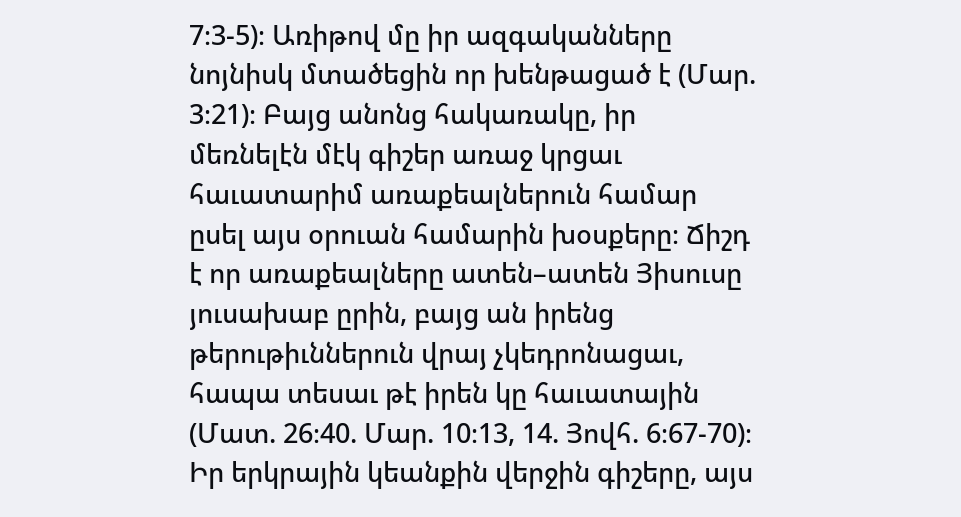7։3-5)։ Առիթով մը իր ազգականները նոյնիսկ մտածեցին որ խենթացած է (Մար. 3։21)։ Բայց անոնց հակառակը, իր մեռնելէն մէկ գիշեր առաջ կրցաւ հաւատարիմ առաքեալներուն համար ըսել այս օրուան համարին խօսքերը։ Ճիշդ է որ առաքեալները ատեն–ատեն Յիսուսը յուսախաբ ըրին, բայց ան իրենց թերութիւններուն վրայ չկեդրոնացաւ, հապա տեսաւ թէ իրեն կը հաւատային (Մատ. 26։40. Մար. 10։13, 14. Յովհ. 6։67-70)։ Իր երկրային կեանքին վերջին գիշերը, այս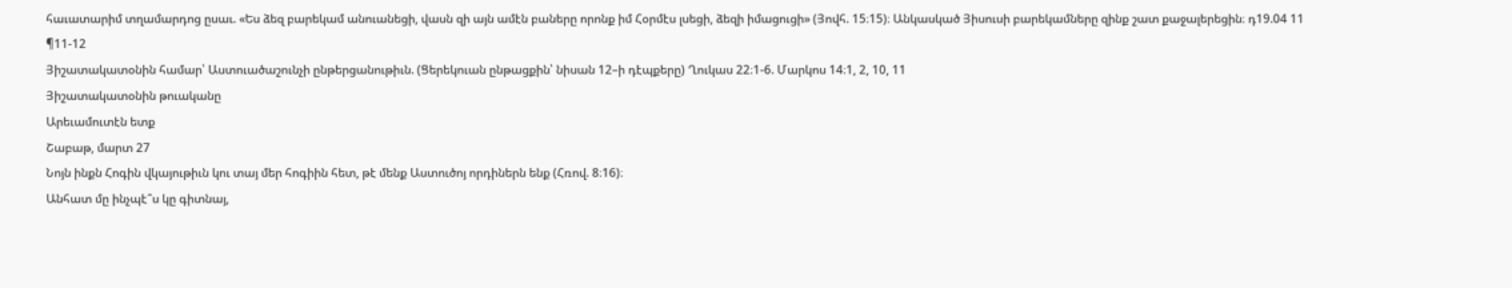հաւատարիմ տղամարդոց ըսաւ. «Ես ձեզ բարեկամ անուանեցի, վասն զի այն ամէն բաները որոնք իմ Հօրմէս լսեցի, ձեզի իմացուցի» (Յովհ. 15։15)։ Անկասկած Յիսուսի բարեկամները զինք շատ քաջալերեցին։ դ19.04 11 ¶11-12
Յիշատակատօնին համար՝ Աստուածաշունչի ընթերցանութիւն. (Ցերեկուան ընթացքին՝ նիսան 12–ի դէպքերը) Ղուկաս 22։1-6. Մարկոս 14։1, 2, 10, 11
Յիշատակատօնին թուականը
Արեւամուտէն ետք
Շաբաթ, մարտ 27
Նոյն ինքն Հոգին վկայութիւն կու տայ մեր հոգիին հետ, թէ մենք Աստուծոյ որդիներն ենք (Հռով. 8։16)։
Անհատ մը ինչպէ՞ս կը գիտնայ,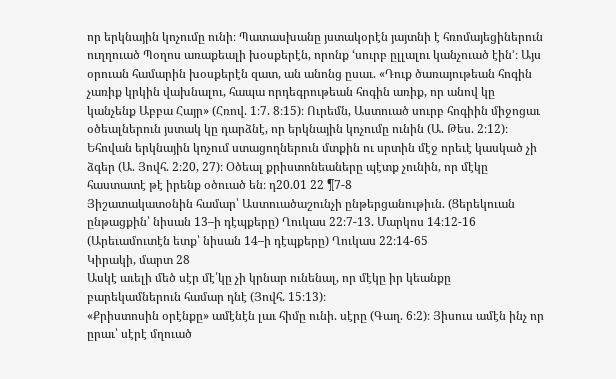որ երկնային կոչումը ունի։ Պատասխանը յստակօրէն յայտնի է հռոմայեցիներուն ուղղուած Պօղոս առաքեալի խօսքերէն, որոնք ‘սուրբ ըլլալու կանչուած էին’։ Այս օրուան համարին խօսքերէն զատ, ան անոնց ըսաւ. «Դուք ծառայութեան հոգին չառիք կրկին վախնալու, հապա որդեգրութեան հոգին առիք, որ անով կը կանչենք Աբբա Հայր» (Հռով. 1։7. 8։15)։ Ուրեմն, Աստուած սուրբ հոգիին միջոցաւ օծեալներուն յստակ կը դարձնէ, որ երկնային կոչումը ունին (Ա. Թես. 2։12)։ Եհովան երկնային կոչում ստացողներուն մտքին ու սրտին մէջ որեւէ կասկած չի ձգեր (Ա. Յովհ. 2։20, 27)։ Օծեալ քրիստոնեաները պէտք չունին, որ մէկը հաստատէ թէ իրենք օծուած են։ դ20.01 22 ¶7-8
Յիշատակատօնին համար՝ Աստուածաշունչի ընթերցանութիւն. (Ցերեկուան ընթացքին՝ նիսան 13–ի դէպքերը) Ղուկաս 22։7-13. Մարկոս 14։12-16 (Արեւամուտէն ետք՝ նիսան 14–ի դէպքերը) Ղուկաս 22։14-65
Կիրակի, մարտ 28
Ասկէ աւելի մեծ սէր մէ՛կը չի կրնար ունենալ, որ մէկը իր կեանքը բարեկամներուն համար դնէ (Յովհ. 15։13)։
«Քրիստոսին օրէնքը» ամէնէն լաւ հիմը ունի. սէրը (Գաղ. 6։2)։ Յիսուս ամէն ինչ որ ըրաւ՝ սէրէ մղուած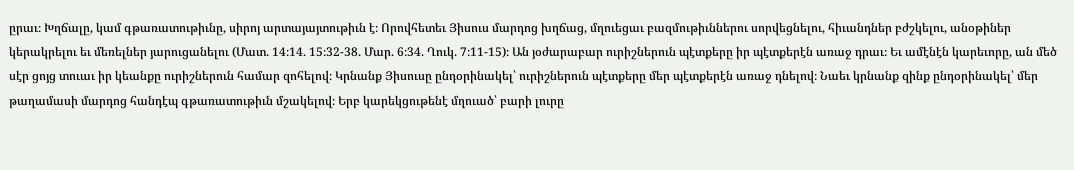ըրաւ։ Խղճալը, կամ գթառատութիւնը, սիրոյ արտայայտութիւն է։ Որովհետեւ Յիսուս մարդոց խղճաց, մղուեցաւ բազմութիւններու սորվեցնելու, հիւանդներ բժշկելու, անօթիներ կերակրելու եւ մեռելներ յարուցանելու (Մատ. 14։14. 15։32-38. Մար. 6։34. Ղուկ. 7։11-15)։ Ան յօժարաբար ուրիշներուն պէտքերը իր պէտքերէն առաջ դրաւ։ Եւ ամէնէն կարեւորը, ան մեծ սէր ցոյց տուաւ իր կեանքը ուրիշներուն համար զոհելով։ Կրնանք Յիսուսը ընդօրինակել՝ ուրիշներուն պէտքերը մեր պէտքերէն առաջ դնելով։ Նաեւ կրնանք զինք ընդօրինակել՝ մեր թաղամասի մարդոց հանդէպ գթառատութիւն մշակելով։ Երբ կարեկցութենէ մղուած՝ բարի լուրը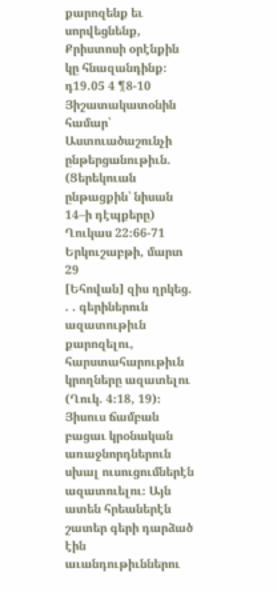քարոզենք եւ սորվեցնենք, Քրիստոսի օրէնքին կը հնազանդինք։ դ19.05 4 ¶8-10
Յիշատակատօնին համար՝ Աստուածաշունչի ընթերցանութիւն. (Ցերեկուան ընթացքին՝ նիսան 14–ի դէպքերը) Ղուկաս 22։66-71
Երկուշաբթի, մարտ 29
[Եհովան] զիս ղրկեց. . . գերիներուն ազատութիւն քարոզելու, հարստահարութիւն կրողները ազատելու (Ղուկ. 4։18, 19)։
Յիսուս ճամբան բացաւ կրօնական առաջնորդներուն սխալ ուսուցումներէն ազատուելու։ Այն ատեն հրեաներէն շատեր գերի դարձած էին աւանդութիւններու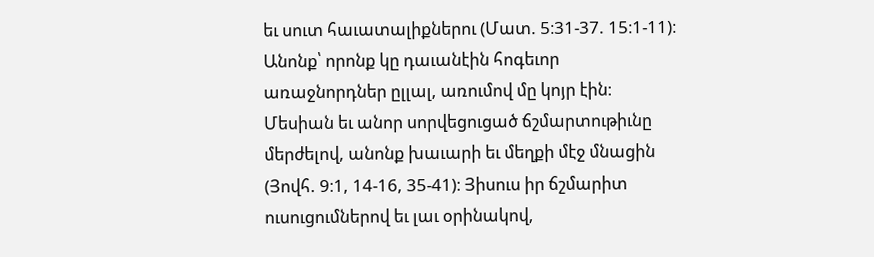եւ սուտ հաւատալիքներու (Մատ. 5։31-37. 15։1-11)։ Անոնք՝ որոնք կը դաւանէին հոգեւոր առաջնորդներ ըլլալ, առումով մը կոյր էին։ Մեսիան եւ անոր սորվեցուցած ճշմարտութիւնը մերժելով, անոնք խաւարի եւ մեղքի մէջ մնացին (Յովհ. 9։1, 14-16, 35-41)։ Յիսուս իր ճշմարիտ ուսուցումներով եւ լաւ օրինակով,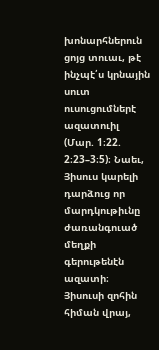խոնարհներուն ցոյց տուաւ, թէ ինչպէ՛ս կրնային սուտ ուսուցումներէ ազատուիլ (Մար. 1։22. 2։23–3։5)։ Նաեւ, Յիսուս կարելի դարձուց որ մարդկութիւնը ժառանգուած մեղքի գերութենէն ազատի։ Յիսուսի զոհին հիման վրայ,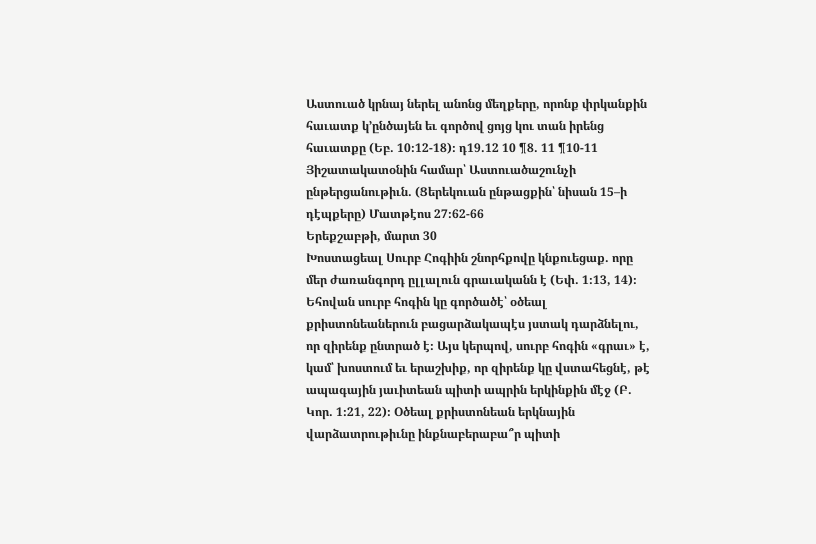Աստուած կրնայ ներել անոնց մեղքերը, որոնք փրկանքին հաւատք կ’ընծայեն եւ գործով ցոյց կու տան իրենց հաւատքը (Եբ. 10։12-18)։ դ19.12 10 ¶8. 11 ¶10-11
Յիշատակատօնին համար՝ Աստուածաշունչի ընթերցանութիւն. (Ցերեկուան ընթացքին՝ նիսան 15–ի դէպքերը) Մատթէոս 27։62-66
Երեքշաբթի, մարտ 30
Խոստացեալ Սուրբ Հոգիին շնորհքովը կնքուեցաք. որը մեր ժառանգորդ ըլլալուն գրաւականն է (Եփ. 1։13, 14)։
Եհովան սուրբ հոգին կը գործածէ՝ օծեալ քրիստոնեաներուն բացարձակապէս յստակ դարձնելու, որ զիրենք ընտրած է։ Այս կերպով, սուրբ հոգին «գրաւ» է, կամ՝ խոստում եւ երաշխիք, որ զիրենք կը վստահեցնէ, թէ ապագային յաւիտեան պիտի ապրին երկինքին մէջ (Բ. Կոր. 1։21, 22)։ Օծեալ քրիստոնեան երկնային վարձատրութիւնը ինքնաբերաբա՞ր պիտի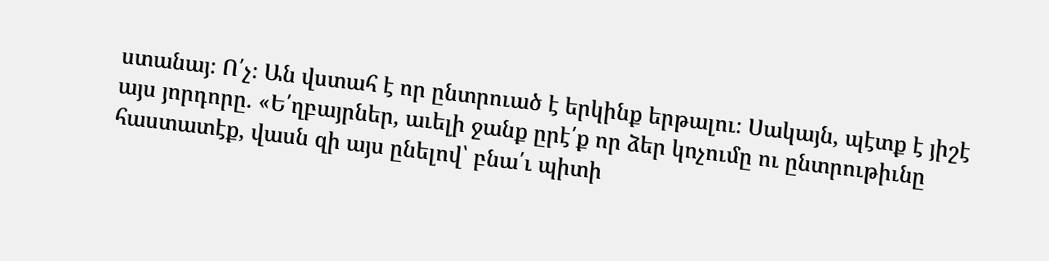ստանայ։ Ո՛չ։ Ան վստահ է որ ընտրուած է երկինք երթալու։ Սակայն, պէտք է յիշէ այս յորդորը. «Ե՛ղբայրներ, աւելի ջանք ըրէ՛ք որ ձեր կոչումը ու ընտրութիւնը հաստատէք, վասն զի այս ընելով՝ բնա՛ւ պիտի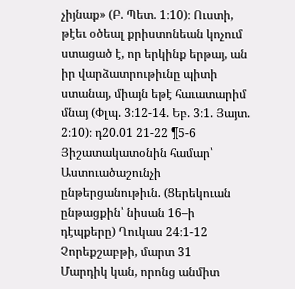չիյնաք» (Բ. Պետ. 1։10)։ Ուստի, թէեւ օծեալ քրիստոնեան կոչում ստացած է, որ երկինք երթայ, ան իր վարձատրութիւնը պիտի ստանայ, միայն եթէ հաւատարիմ մնայ (Փլպ. 3։12-14. Եբ. 3։1. Յայտ. 2։10)։ դ20.01 21-22 ¶5-6
Յիշատակատօնին համար՝ Աստուածաշունչի ընթերցանութիւն. (Ցերեկուան ընթացքին՝ նիսան 16–ի դէպքերը) Ղուկաս 24։1-12
Չորեքշաբթի, մարտ 31
Մարդիկ կան, որոնց անմիտ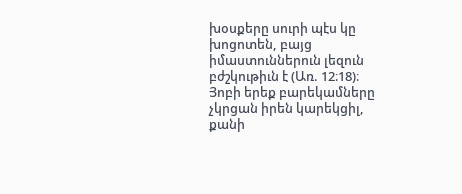խօսքերը սուրի պէս կը խոցոտեն, բայց իմաստուններուն լեզուն բժշկութիւն է (Առ. 12։18)։
Յոբի երեք բարեկամները չկրցան իրեն կարեկցիլ, քանի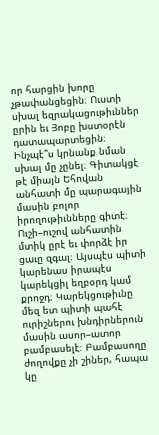որ հարցին խորը չթափանցեցին։ Ուստի սխալ եզրակացութիւններ ըրին եւ Յոբը խստօրէն դատապարտեցին։ Ինչպէ՞ս կրնանք նման սխալ մը չընել։ Գիտակցէ թէ միայն Եհովան անհատի մը պարագային մասին բոլոր իրողութիւնները գիտէ։ Ուշի–ուշով անհատին մտիկ ըրէ եւ փորձէ իր ցաւը զգալ։ Այսպէս պիտի կարենաս իրապէս կարեկցիլ եղբօրդ կամ քրոջդ։ Կարեկցութիւնը մեզ ետ պիտի պահէ ուրիշներու խնդիրներուն մասին ասոր–ատոր բամբասելէ։ Բամբասողը ժողովքը չի շիներ, հապա կը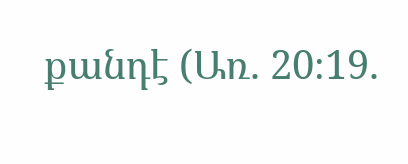քանդէ (Առ. 20։19.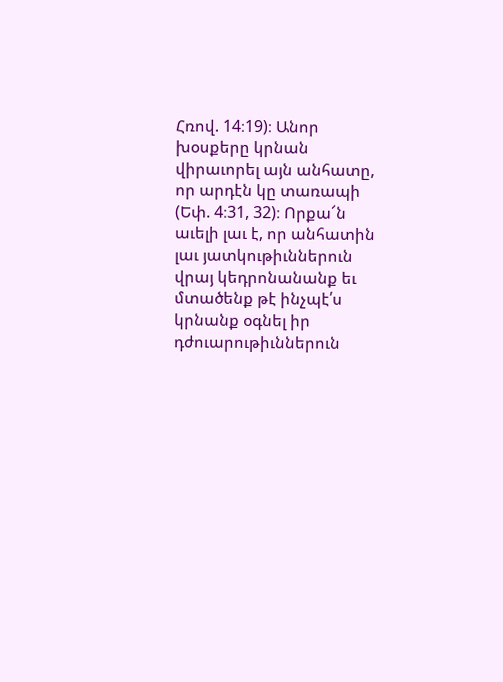Հռով. 14։19)։ Անոր խօսքերը կրնան վիրաւորել այն անհատը, որ արդէն կը տառապի (Եփ. 4։31, 32)։ Որքա՜ն աւելի լաւ է, որ անհատին լաւ յատկութիւններուն վրայ կեդրոնանանք եւ մտածենք թէ ինչպէ՛ս կրնանք օգնել իր դժուարութիւններուն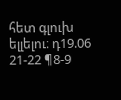հետ գլուխ ելլելու։ դ19.06 21-22 ¶8-9